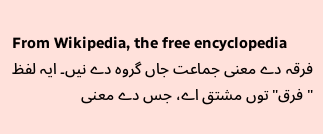From Wikipedia, the free encyclopedia
فرقہ دے معنی جماعت جاں گروہ دے نیں۔ ایہ لفظ "فرق" توں مشتق اے، جس دے معنی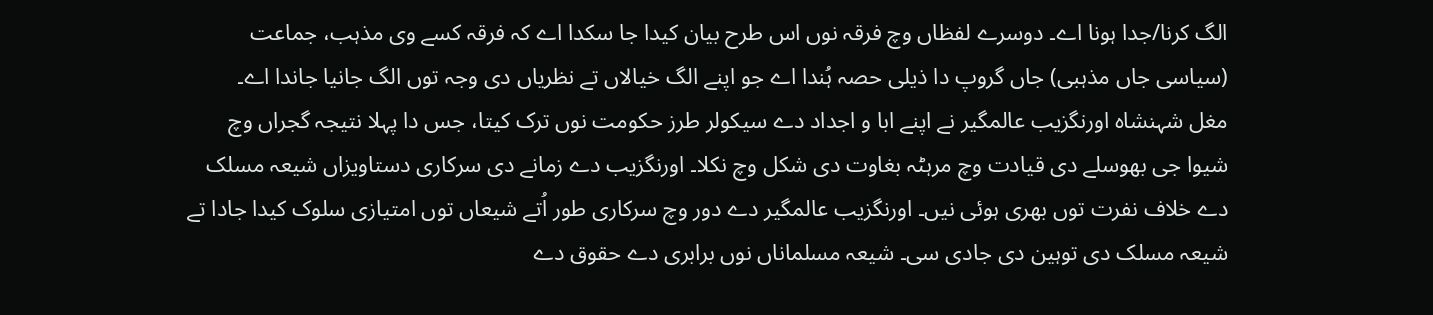الگ کرنا/جدا ہونا اے۔ دوسرے لفظاں وچ فرقہ نوں اس طرح بیان کیدا جا سکدا اے کہ فرقہ کسے وی مذہب، جماعت (سیاسی جاں مذہبی) جاں گروپ دا ذیلی حصہ ہُندا اے جو اپنے الگ خیالاں تے نظریاں دی وجہ توں الگ جانیا جاندا اے۔
مغل شہنشاہ اورنگزیب عالمگیر نے اپنے ابا و اجداد دے سیکولر طرز حکومت نوں ترک کیتا، جس دا پہلا نتیجہ گجراں وچ شیوا جی بھوسلے دی قیادت وچ مرہٹہ بغاوت دی شکل وچ نکلا۔ اورنگزیب دے زمانے دی سرکاری دستاویزاں شیعہ مسلک دے خلاف نفرت توں بھری ہوئی نیں۔ اورنگزیب عالمگیر دے دور وچ سرکاری طور اُتے شیعاں توں امتیازی سلوک کیدا جادا تے شیعہ مسلک دی توہین دی جادی سی۔ شیعہ مسلماناں نوں برابری دے حقوق دے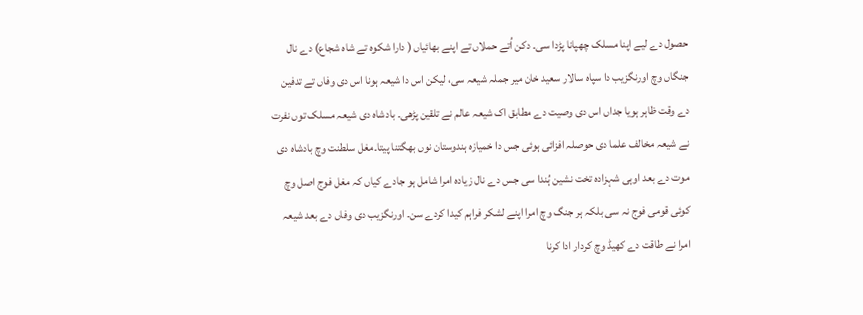حصول دے لیے اپنا مسلک چھپانا پڑدا سی۔ دکن اُتے حملاں تے اپنے بھائیاں ( دارا شکوہ تے شاہ شجاع) دے نال جنگاں وچ اورنگزیب دا سپاہ سالار سعید خان میر جملہ شیعہ سی، لیکن اس دا شیعہ ہونا اس دی وفاں تے تدفین دے وقت ظاہر ہویا جداں اس دی وصیت دے مطابق اک شیعہ عالم نے تلقین پڑھی۔ بادشاہ دی شیعہ مسلک توں نفرت نے شیعہ مخالف علما دی حوصلہ افزائی ہوئی جس دا خمیازہ ہندوستان نوں بھگتنا پیتا۔مغل سلطنت وچ بادشاہ دی موت دے بعد اوہی شہزادہ تخت نشین ہُندا سی جس دے نال زیادہ امرا شامل ہو جادے کیاں کہ مغل فوج اصل وچ کوئی قومی فوج نہ سی بلکہ ہر جنگ وچ امرا اپنے لشکر فراہم کیدا کردے سن۔ اورنگزیب دی وفاں دے بعد شیعہ امرا نے طاقت دے کھیڈ وچ کردار ادا کرنا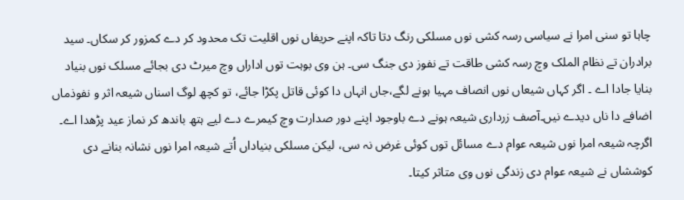چاہا تو سنی امرا نے سیاسی رسہ کشی نوں مسلکی رنگ دتا تاکہ اپنے حریفاں نوں اقلیت تک محدود کر دے کمزور کر سکاں۔ سید برادران تے نظام الملک وچ رسہ کشی طاقت تے نفوز دی جنگ سی۔ ہن وی بوہت توں اداراں وچ میرٹ دی بجائے مسلک نوں بنیاد بنایا جادا اے ۔ اگر کہاں شیعاں نوں انصاف مہیا ہونے لگے،جاں انہاں دا کوئی قاتل پکڑا جائے، تو کچھ لوگ اسناں شیعہ اثر و نفوذماں اضافے دا ناں دیدے نیں۔آصف زرداری شیعہ ہونے دے باوجود اپنے دور صدارت وچ کیمرے دے لیے ہتھ باندھ کر نماز عید پڑھدا اے۔ اگرچہ شیعہ امرا نوں شیعہ عوام دے مسائل توں کوئی غرض نہ سی، لیکن مسلکی بنیاداں اُتے شیعہ امرا نوں نشانہ بنانے دی کوششاں نے شیعہ عوام دی زندگی نوں وی متاثر کیتا۔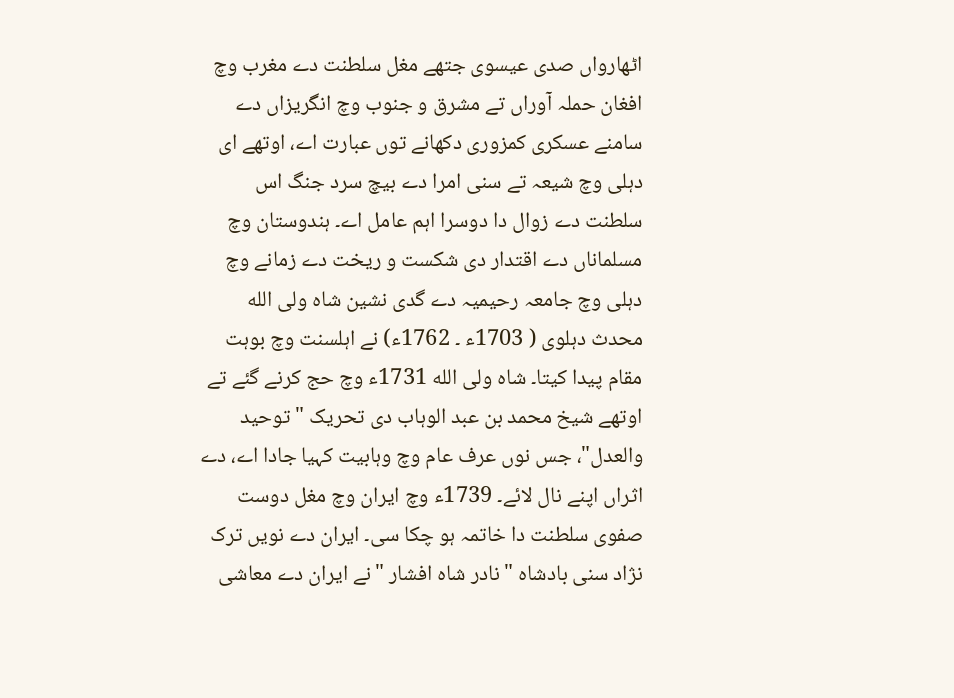اٹھارواں صدی عیسوی جتھے مغل سلطنت دے مغرب وچ افغان حملہ آوراں تے مشرق و جنوب وچ انگریزاں دے سامنے عسکری کمزوری دکھانے توں عبارت اے، اوتھے ای دہلی وچ شیعہ تے سنی امرا دے بیچ سرد جنگ اس سلطنت دے زوال دا دوسرا اہم عامل اے۔ ہندوستان وچ مسلماناں دے اقتدار دی شکست و ریخت دے زمانے وچ دہلی وچ جامعہ رحیمیہ دے گدی نشین شاہ ولی الله محدث دہلوی ( 1703ء ۔ 1762ء) نے اہلسنت وچ بوہت مقام پیدا کیتا۔ شاہ ولی الله 1731ء وچ حج کرنے گئے تے اوتھے شیخ محمد بن عبد الوہاب دی تحریک "توحید والعدل"، جس نوں عرف عام وچ وہابیت کہیا جادا اے، دے اثراں اپنے نال لائے۔ 1739ء وچ ایران وچ مغل دوست صفوی سلطنت دا خاتمہ ہو چکا سی۔ ایران دے نویں ترک نژاد سنی بادشاہ "نادر شاہ افشار "نے ایران دے معاشی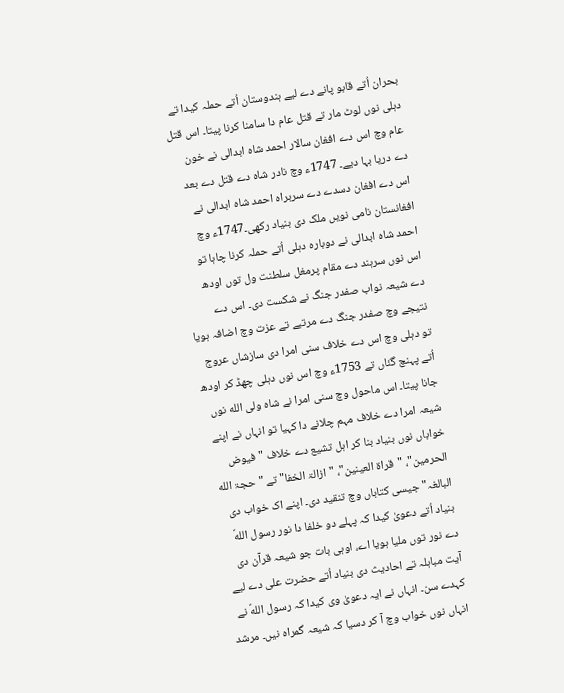بحران اُتے قابو پانے دے لیے ہندوستان اُتے حملہ کیدا تے دہلی نوں لوٹ مار تے قتل عام دا سامنا کرنا پیتا۔ اس قتل عام وچ اس دے افغان سالار احمد شاہ ابدالی نے خون دے دریا بہا دیے۔ 1747ء وچ نادر شاہ دے قتل دے بعد اس دے افغان دسدے دے سربراہ احمد شاہ ابدالی نے افغانستان نامی نویں ملک دی بنیاد رکھی۔1747ء وچ احمد شاہ ابدالی نے دوبارہ دہلی اُتے حملہ کرنا چاہا تو اس نوں سرہند دے مقام پرمغل سلطنت ول توں اودھ دے شیعہ نواب صفدر جنگ نے شکست دی۔ اس دے نتیجے وچ صفدر جنگ دے مرتبے تے عزت وچ اضافہ ہویا تو دہلی وچ اس دے خلاف سنی امرا دی سازشاں عروج اُتے پہنچ گئاں تے 1753ء وچ اس نوں دہلی چھڈ کر اودھ جانا پیتا۔ اس ماحول وچ سنی امرا نے شاہ ولی الله نوں شیعہ امرا دے خلاف مہم چلانے دا کہیا تو انہاں نے اپنے خواباں نوں بنیاد بنا کر اہل تشیع دے خلاف "فیوض الحرمین"، "قراۃ العینین"، "ازالۃ الخفا" تے "حجۃ الله البالغہ" جیسی کتاباں وچ تنقید دی۔ اپنے اک خواب دی بنیاد اُتے دعویٰ کیدا کہ پہلے دو خلفا دا نور رسول اللهؐ دے نور توں ملیا ہویا اے، اوہی بات جو شیعہ قرآن دی آیت مباہلہ تے احادیث دی بنیاد اُتے حضرت علی دے لیے کہدے سن۔ انہاں نے ایہ دعویٰ وی کیدا کہ رسول اللهؐ نے انہاں نوں خواب وچ آ کر دسیا کہ شیعہ گمراہ نیں۔ مرشد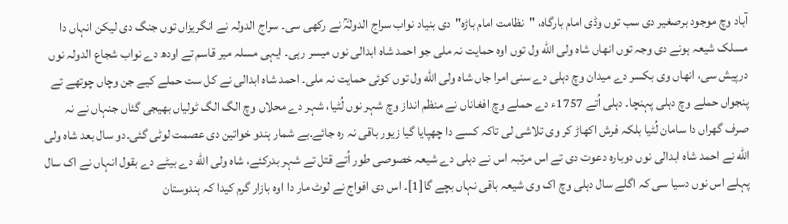آباد وچ موجود برصغیر دی سب توں وڈی امام بارگاہ، "نظامت امام باڑہ"دی بنیاد نواب سراج الدولہؒ نے رکھی سی۔ سراج الدولہ نے انگریزاں توں جنگ دی لیکن انہاں دا مسلک شیعہ ہونے دی وجہ توں انھاں شاہ ولی الله ول توں اوہ حمایت نہ ملی جو احمد شاہ ابدالی نوں میسر رہی۔ ایہی مسلہ میر قاسم تے اودھ دے نواب شجاع الدولہ نوں درپیش سی، انھاں وی بکسر دے میدان وچ دہلی دے سنی امرا جاں شاہ ولی الله ول توں کوئی حمایت نہ ملی۔ احمد شاہ ابدالی نے کل ست حملے کیے جن وچاں چوتھے تے پنجواں حملے وچ دہلی پہنچا۔ دہلی اُتے 1757ء دے حملے وچ افغاناں نے منظم انداز وچ شہر نوں لُٹیا، شہر دے محلاں وچ الگ الگ ٹولیاں بھیجی گئاں جنہاں نے نہ صرف گھراں دا سامان لُٹیا بلکہ فرش اکھاڑ کر وی تلاشی لی تاکہ کسے دا چھپایا گیا زیور باقی نہ رہ جائے۔بے شمار ہندو خواتین دی عصمت لوٹی گئی۔دو سال بعد شاہ ولی الله نے احمد شاہ ابدالی نوں دوبارہ دعوت دی تے اس مرتبہ اس نے دہلی دے شیعہ خصوصی طور اُتے قتل تے شہر بدرکئے، شاہ ولی الله دے بیٹے دے بقول انہاں نے اک سال پہلے اس نوں دسیا سی کہ اگلے سال دہلی وچ اک وی شیعہ باقی نہاں بچے گا[1]۔ اس دی افواج نے لوٹ مار دا اوہ بازار گرم کیدا کہ ہندوستان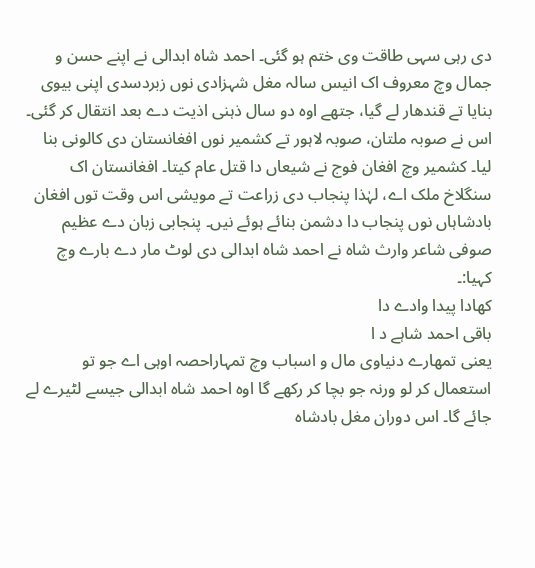دی رہی سہی طاقت وی ختم ہو گئی۔ احمد شاہ ابدالی نے اپنے حسن و جمال وچ معروف اک انیس سالہ مغل شہزادی نوں زبردسدی اپنی بیوی بنایا تے قندھار لے گیا، جتھے اوہ دو سال ذہنی اذیت دے بعد انتقال کر گئی۔ اس نے صوبہ ملتان، صوبہ لاہور تے کشمیر نوں افغانستان دی کالونی بنا لیا۔ کشمیر وچ افغان فوج نے شیعاں دا قتل عام کیتا۔ افغانستان اک سنگلاخ ملک اے، لہٰذا پنجاب دی زراعت تے مویشی اس وقت توں افغان بادشاہاں نوں پنجاب دا دشمن بنائے ہوئے نیں۔ پنجابی زبان دے عظیم صوفی شاعر وارث شاہ نے احمد شاہ ابدالی دی لوٹ مار دے بارے وچ کہیا:۔
کھادا پیدا وادے دا
باقی احمد شاہے د ا
یعنی تمھارے دنیاوی مال و اسباب وچ تمہاراحصہ اوہی اے جو تو استعمال کر لو ورنہ جو بچا کر رکھے گا اوہ احمد شاہ ابدالی جیسے لٹیرے لے جائے گا۔ اس دوران مغل بادشاہ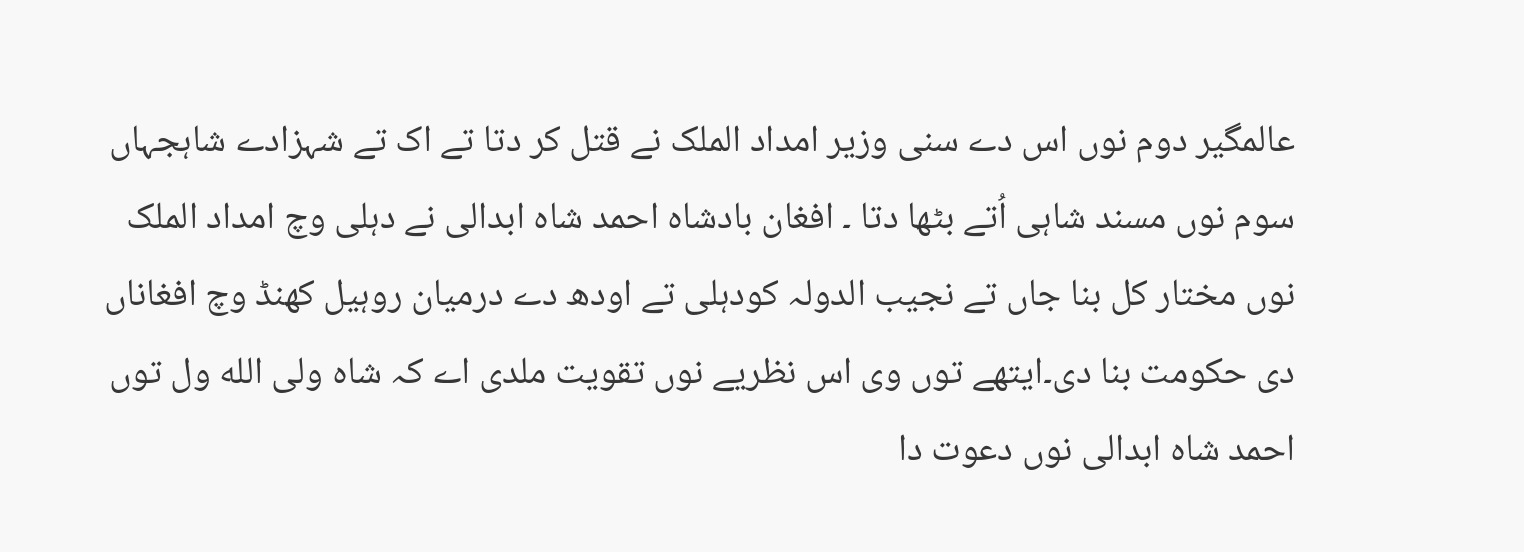عالمگیر دوم نوں اس دے سنی وزیر امداد الملک نے قتل کر دتا تے اک تے شہزادے شاہجہاں سوم نوں مسند شاہی اُتے بٹھا دتا ۔ افغان بادشاہ احمد شاہ ابدالی نے دہلی وچ امداد الملک نوں مختار کل بنا جاں تے نجیب الدولہ کودہلی تے اودھ دے درمیان روہیل کھنڈ وچ افغاناں دی حکومت بنا دی۔ایتھے توں وی اس نظریے نوں تقویت ملدی اے کہ شاہ ولی الله ول توں احمد شاہ ابدالی نوں دعوت دا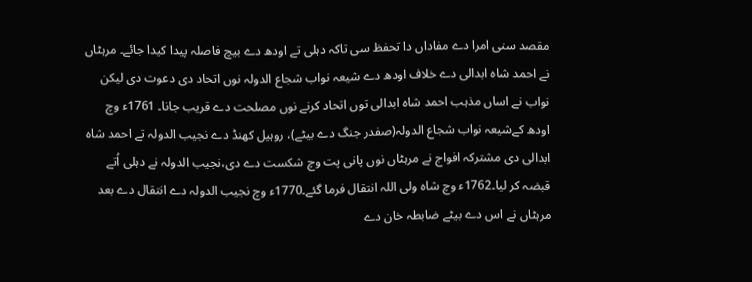مقصد سنی امرا دے مفاداں دا تحفظ سی تاکہ دہلی تے اودھ دے بیچ فاصلہ پیدا کیدا جائے۔ مرہٹاں نے احمد شاہ ابدالی دے خلاف اودھ دے شیعہ نواب شجاع الدولہ نوں اتحاد دی دعوت دی لیکن نواب نے اساں مذہب احمد شاہ ابدالی توں اتحاد کرنے نوں مصلحت دے قریب جانا۔ 1761ء وچ اودھ کےشیعہ نواب شجاع الدولہ(صفدر جنگ دے بیٹے)، روہیل کھنڈ دے نجیب الدولہ تے احمد شاہ ابدالی دی مشترکہ افواج نے مرہٹاں نوں پانی پت وچ شکست دے دی،نجیب الدولہ نے دہلی اُتے قبضہ کر لیا۔1762ء وچ شاہ ولی اللہ انتقال فرما گئے۔1770ء وچ نجیب الدولہ دے انتقال دے بعد مرہٹاں نے اس دے بیٹے ضابطہ خان دے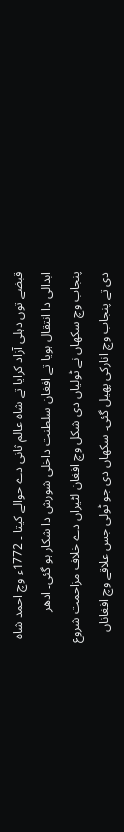قبضے توں دہلی آزاد کرایا تے شاہ عالم ثانی دے حوالے کیتا ۔ 1772ء وچ احمد شاہ ابدالی دا انتقال ہویا تے افغان سلطنت داخلی شورش دا شکار ہو گئی۔ ادھر پنجاب وچ سکھاں نے ٹولیاں دی شکل وچ افغان لٹیراں دے خلاف مزاحمت شروع دی تے پنجاب وچ انارکی پھیل گئی۔ سکھاں دی جو ٹولی جس علاقے وچ افغاناں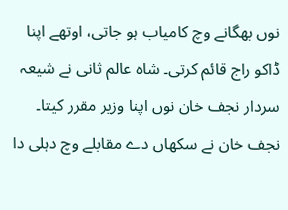نوں بھگانے وچ کامیاب ہو جاتی، اوتھے اپنا ڈاکو راج قائم کرتی۔ شاہ عالم ثانی نے شیعہ سردار نجف خان نوں اپنا وزیر مقرر کیتا۔ نجف خان نے سکھاں دے مقابلے وچ دہلی دا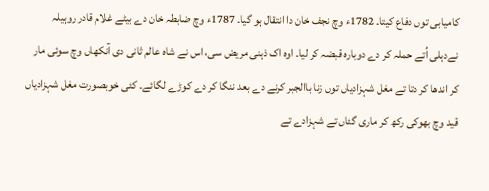کامیابی توں دفاع کیتا۔ 1782ء وچ نجف خان دا انتقال ہو گیا۔ 1787ء وچ ضابطہ خان دے بیٹے غلام قادر روہیلہ نےدہلی اُتے حملہ کر دے دوبارہ قبضہ کر لیا۔ اوہ اک ذہنی مریض سی، اس نے شاہ عالم ثانی دی آنکھاں وچ سوئی مار کر اندھا کر دتا تے مغل شہزادیاں توں زنا باالجبر کرنے دے بعد ننگا کر دے کوڑے لگائے۔ کئی خوبصورت مغل شہزادیاں قید وچ بھوکی رکھ کر ماری گئاں تے شہزادے تے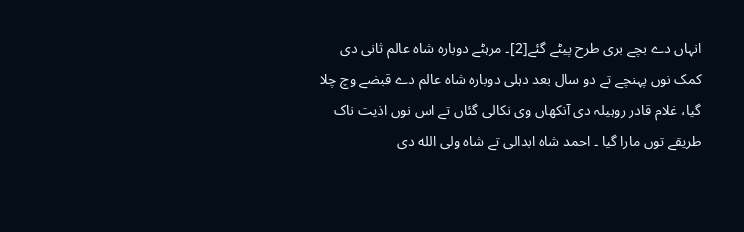انہاں دے بچے بری طرح پیٹے گئے[2]۔ مرہٹے دوبارہ شاہ عالم ثانی دی کمک نوں پہنچے تے دو سال بعد دہلی دوبارہ شاہ عالم دے قبضے وچ چلا گیا، غلام قادر روہیلہ دی آنکھاں وی نکالی گئاں تے اس نوں اذیت ناک طریقے توں مارا گیا ۔ احمد شاہ ابدالی تے شاہ ولی الله دی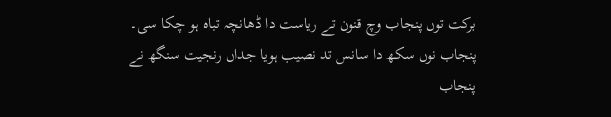برکت توں پنجاب وچ قنون تے ریاست دا ڈھانچہ تباہ ہو چکا سی۔ پنجاب نوں سکھ دا سانس تد نصیب ہویا جداں رنجیت سنگھ نے پنجاب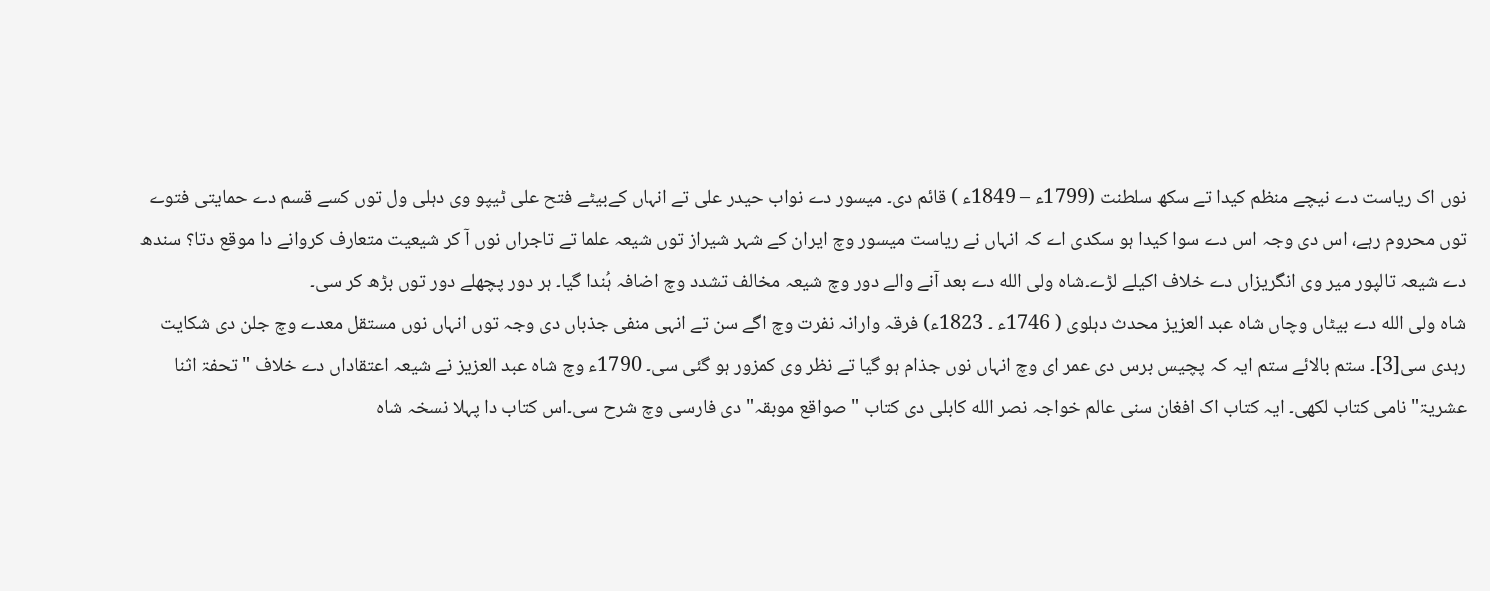نوں اک ریاست دے نیچے منظم کیدا تے سکھ سلطنت (1799ء – 1849ء ) قائم دی۔ میسور دے نواب حیدر علی تے انہاں کےبیٹے فتح علی ٹیپو وی دہلی ول توں کسے قسم دے حمایتی فتوے توں محروم رہے، اس دی وجہ اس دے سوا کیدا ہو سکدی اے کہ انہاں نے ریاست میسور وچ ایران کے شہر شیراز توں شیعہ علما تے تاجراں نوں آ کر شیعیت متعارف کروانے دا موقع دتا؟ سندھ دے شیعہ تالپور میر وی انگریزاں دے خلاف اکیلے لڑے۔شاہ ولی الله دے بعد آنے والے دور وچ شیعہ مخالف تشدد وچ اضافہ ہُندا گیا۔ ہر دور پچھلے دور توں بڑھ کر سی۔
شاہ ولی الله دے بیٹاں وچاں شاہ عبد العزیز محدث دہلوی ( 1746ء ۔ 1823ء) فرقہ وارانہ نفرت وچ اگے سن تے انہی منفی جذباں دی وجہ توں انہاں نوں مستقل معدے وچ جلن دی شکایت رہدی سی[3]۔ ستم بالائے ستم ایہ کہ پچیس برس دی عمر ای وچ انہاں نوں جذام ہو گیا تے نظر وی کمزور ہو گئی سی۔ 1790ء وچ شاہ عبد العزیز نے شیعہ اعتقاداں دے خلاف "تحفۃ اثنا عشریۃ" نامی کتاب لکھی۔ ایہ کتاب اک افغان سنی عالم خواجہ نصر الله کابلی دی کتاب " صواقع موبقہ" دی فارسی وچ شرح سی۔اس کتاب دا پہلا نسخہ شاہ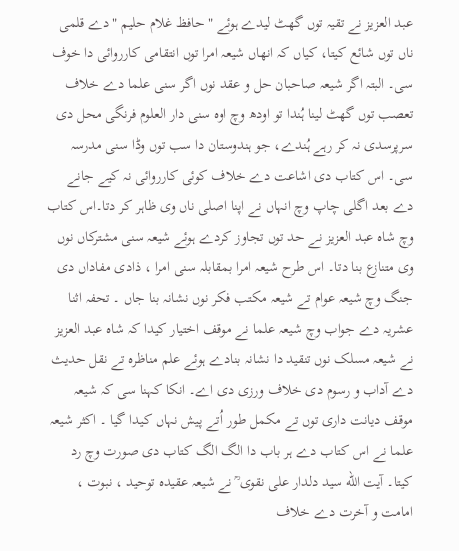عبد العزیز نے تقیہ توں گھٹ لیدے ہوئے "حافظ غلام حلیم "دے قلمی ناں توں شائع کیتا، کیاں کہ انھاں شیعہ امرا توں انتقامی کارروائی دا خوف سی۔ البتہ اگر شیعہ صاحبان حل و عقد نوں اگر سنی علما دے خلاف تعصب توں گھٹ لینا ہُندا تو اودھ وچ اوہ سنی دار العلوم فرنگی محل دی سرپرسدی نہ کر رہے ہُندے، جو ہندوستان دا سب توں وڈا سنی مدرسہ سی۔ اس کتاب دی اشاعت دے خلاف کوئی کارروائی نہ کیے جانے دے بعد اگلی چاپ وچ انہاں نے اپنا اصلی ناں وی ظاہر کر دتا۔اس کتاب وچ شاہ عبد العزیز نے حد توں تجاوز کردے ہوئے شیعہ سنی مشترکاں نوں وی متنازع بنا دتا۔ اس طرح شیعہ امرا بمقابلہ سنی امرا ، ذادی مفاداں دی جنگ وچ شیعہ عوام تے شیعہ مکتب فکر نوں نشانہ بنا جاں ۔ تحفہ اثنا عشریہ دے جواب وچ شیعہ علما نے موقف اختیار کیدا کہ شاہ عبد العزیز نے شیعہ مسلک نوں تنقید دا نشانہ بنادے ہوئے علم مناظرہ تے نقل حدیث دے آداب و رسوم دی خلاف ورزی دی اے۔ انکا کہنا سی کہ شیعہ موقف دیانت داری توں تے مکمل طور اُتے پیش نہاں کیدا گیا ۔ اکثر شیعہ علما نے اس کتاب دے ہر باب دا الگ الگ کتاب دی صورت وچ رد کیتا۔ آیت الله سید دلدار علی نقوی ؒ نے شیعہ عقیدہ توحید ، نبوت ، امامت و آخرت دے خلاف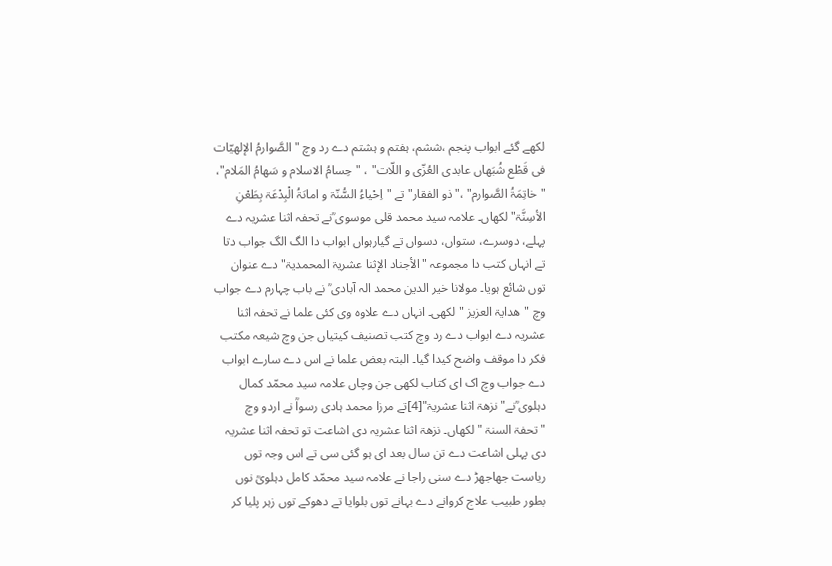لکھے گئے ابواب پنجم ،ششم، ہفتم و ہشتم دے رد وچ "الصَّوارمُ الإلهیّات فی قَطْع شُبَهاں عابدی العُزّی و اللّات" ، "حِسامُ الاسلام و سَهامُ المَلام"، " خاتِمَۃُ الصَّوارم" ،"ذو الفقار"تے "اِحْیاءُ السُّنّۃ و اماںَۃُ الْبِدْعَۃ بِطَعْنِ الأسِنَّۃ" لکھاں۔ علامہ سید محمد قلی موسوی ؒنے تحفہ اثنا عشریہ دے پہلے، دوسرے، ستواں، دسواں تے گیارہواں ابواب دا الگ الگ جواب دتا تے انہاں کتب دا مجموعہ "الأجناد الإثنا عشريۃ المحمديۃ" دے عنوان توں شائع ہویا۔ مولانا خیر الدین محمد الہ آبادی ؒ نے باب چہارم دے جواب وچ "هدایۃ العزیز " لکھی۔ انہاں دے علاوہ وی کئی علما نے تحفہ اثنا عشریہ دے ابواب دے رد وچ کتب تصنیف کیتیاں جن وچ شیعہ مکتب فکر دا موقف واضح کیدا گیا۔ البتہ بعض علما نے اس دے سارے ابواب دے جواب وچ اک ای کتاب لکھی جن وچاں علامہ سید محمّد کمال دہلوی ؒنے" نزھۃ اثنا عشریۃ"[4]تے مرزا محمد ہادی رسواؒ نے اردو وچ "تحفۃ السنۃ " لکھاں۔ نزھۃ اثنا عشریہ دی اشاعت تو تحفہ اثنا عشریہ دی پہلی اشاعت دے تن سال بعد ای ہو گئی سی تے اس وجہ توں ریاست جھاجھڑ دے سنی راجا نے علامہ سید محمّد کامل دہلویؒ نوں بطور طبیب علاج کروانے دے بہانے توں بلوایا تے دھوکے توں زہر پلیا کر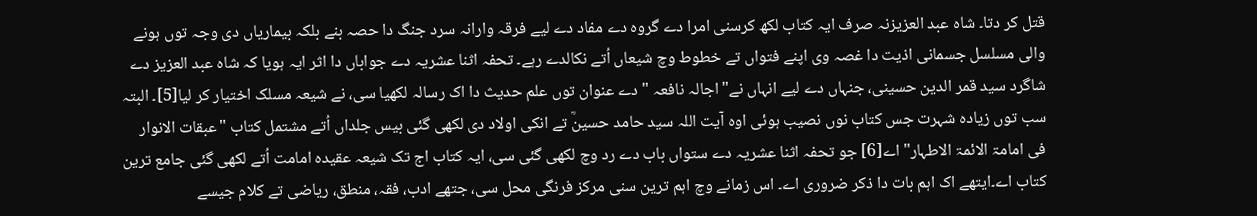قتل کر دتا۔ شاہ عبد العزیزنہ صرف ایہ کتاب لکھ کرسنی امرا دے گروہ دے مفاد دے لیے فرقہ وارانہ سرد جنگ دا حصہ بنے بلکہ بیماریاں دی وجہ توں ہونے والی مسلسل جسمانی اذیت دا غصہ وی اپنے فتواں تے خطوط وچ شیعاں اُتے نکالدے رہے۔ تحفہ اثنا عشریہ دے جواباں دا اثر ایہ ہویا کہ شاہ عبد العزیز دے شاگرد سید قمر الدین حسینی، جنہاں دے لیے انہاں نے" اجالہ نافعہ "دے عنوان توں علم حدیث دا اک رسالہ لکھیا سی، نے شیعہ مسلک اختیار کر لیا[5]۔ البتہ سب توں زیادہ شہرت جس کتاب نوں نصیب ہوئی اوہ آیت اللہ سید حامد حسینؒ تے انکی اولاد دی لکھی گئی بیس جلداں اُتے مشتمل کتاب "عبقات الانوار فی امامۃ الائمۃ الاطہار" اے[6] جو تحفہ اثنا عشریہ دے ستواں باب دے رد وچ لکھی گئی سی، ایہ کتاب اج تک شیعہ عقیدہ امامت اُتے لکھی گئی جامع ترین کتاب اے۔ایتھے اک اہم بات دا ذکر ضروری اے۔ اس زمانے وچ اہم ترین سنی مرکز فرنگی محل سی، جتھے ادب، فقہ، منطق، ریاضی تے کلام جیسے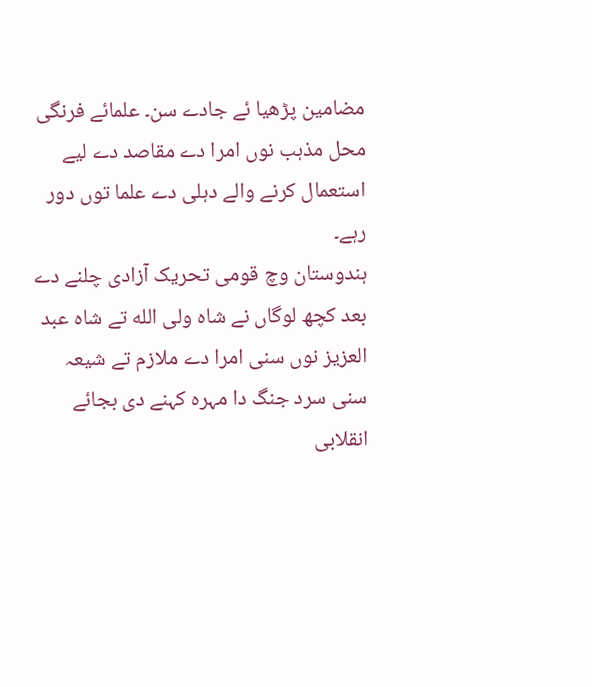مضامین پڑھیا ئے جادے سن۔ علمائے فرنگی محل مذہب نوں امرا دے مقاصد دے لیے استعمال کرنے والے دہلی دے علما توں دور رہے۔
ہندوستان وچ قومی تحریک آزادی چلنے دے بعد کچھ لوگاں نے شاہ ولی الله تے شاہ عبد العزیز نوں سنی امرا دے ملازم تے شیعہ سنی سرد جنگ دا مہرہ کہنے دی بجائے انقلابی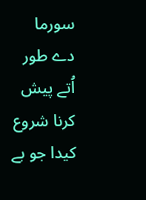سورما دے طور اُتے پیش کرنا شروع کیدا جو بے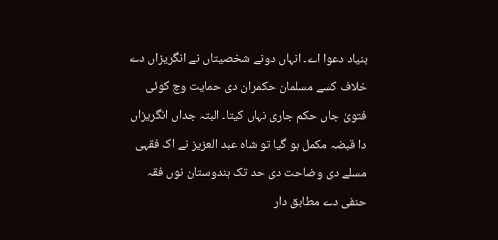بنیاد دعوا اے۔ انہاں دونے شخصیتاں نے انگریزاں دے خلاف کسے مسلمان حکمران دی حمایت وچ کوئی فتویٰ جاں حکم جاری نہاں کیتا۔ البتہ جداں انگریزاں دا قبضہ مکمل ہو گیا تو شاہ عبد العزیز نے اک فقہی مسلے دی وضاحت دی حد تک ہندوستان نوں فقہ حنفی دے مطابق دار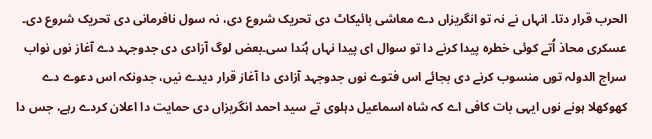الحرب قرار دتا۔ انہاں نے نہ تو انگریزاں دے معاشی بائیکاٹ دی تحریک شروع دی، نہ سول نافرمانی دی تحریک شروع دی۔ عسکری محاذ اُتے کوئی خطرہ پیدا کرنے دا تو سوال ای پیدا نہاں ہُندا سی۔بعض لوگ آزادی دی جدوجہد دے آغاز نوں نواب سراج الدولہ توں منسوب کرنے دی بجائے اس فتوے نوں جدوجہد آزادی دا آغاز قرار دیدے نیں، جدونکہ اس دعوے دے کھوکھلا ہونے نوں ایہی بات کافی اے کہ شاہ اسماعیل دہلوی تے سید احمد انگریزاں دی حمایت دا اعلان کردے رہے، جس دا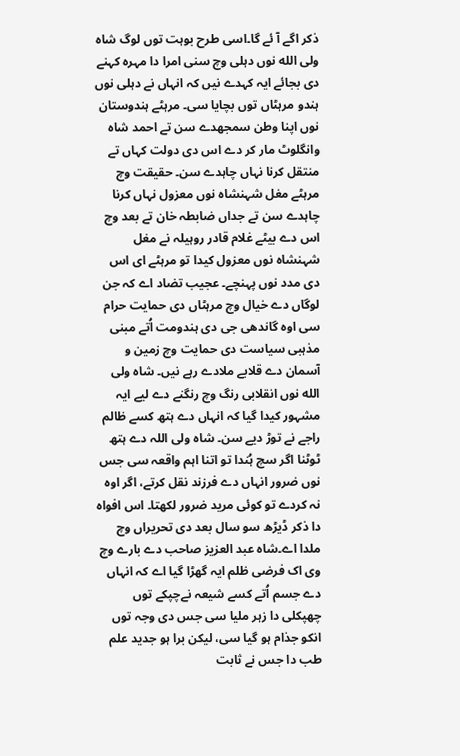ذکر اگے آ ئے گا۔اسی طرح بوہت توں لوگ شاہ ولی الله نوں دہلی وچ سنی امرا دا مہرہ کہنے دی بجائے ایہ کہدے نیں کہ انہاں نے دہلی نوں ہندو مرہٹاں توں بچایا سی۔ مرہٹے ہندوستان نوں اپنا وطن سمجھدے سن تے احمد شاہ وانگلوٹ مار کر دے اس دی دولت کہاں تے منتقل کرنا نہاں چاہدے سن۔ حقیقت وچ مرہٹے مغل شہنشاہ نوں معزول نہاں کرنا چاہدے سن تے جداں ضابطہ خان تے بعد وچ اس دے بیٹے غلام قادر روہیلہ نے مغل شہنشاہ نوں معزول کیدا تو مرہٹے ای اس دی مدد نوں پہنچے۔ عجیب تضاد اے کہ جن لوگاں دے خیال وچ مرہٹاں دی حمایت حرام سی اوہ گاندھی جی دی ہندومت اُتے مبنی مذہبی سیاست دی حمایت وچ زمین و آسمان دے قلابے ملادے رہے نیں۔ شاہ ولی الله نوں انقلابی رنگ وچ رنگنے دے لیے ایہ مشہور کیدا گیا کہ انہاں دے ہتھ کسے ظالم راجے نے توڑ دیے سن۔ شاہ ولی اللہ دے ہتھ ٹوٹنا اگر سچ ہُندا تو اتنا اہم واقعہ سی جس نوں ضرور انہاں دے فرزند نقل کرتے، اگر اوہ نہ کردے تو کوئی مرید ضرور لکھتا۔ اس افواہ دا ذکر ڈیڑھ سو سال بعد دی تحریراں وچ ملدا اے۔شاہ عبد العزیز صاحب دے بارے وچ وی اک فرضی ظلم ایہ گھڑا گیا اے کہ انہاں دے جسم اُتے کسے شیعہ نےچپکے توں چھپکلی دا زہر ملیا سی جس دی وجہ توں انکو جذام ہو گیا سی، لیکن برا ہو جدید علم طب دا جس نے ثابت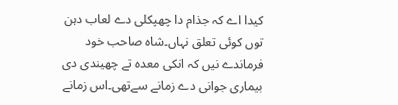کیدا اے کہ جذام دا چھپکلی دے لعاب دہن توں کوئی تعلق نہاں۔شاہ صاحب خود فرماندے نیں کہ انکی معدہ تے چھیندی دی بیماری جوانی دے زمانے سےتھی۔اس زمانے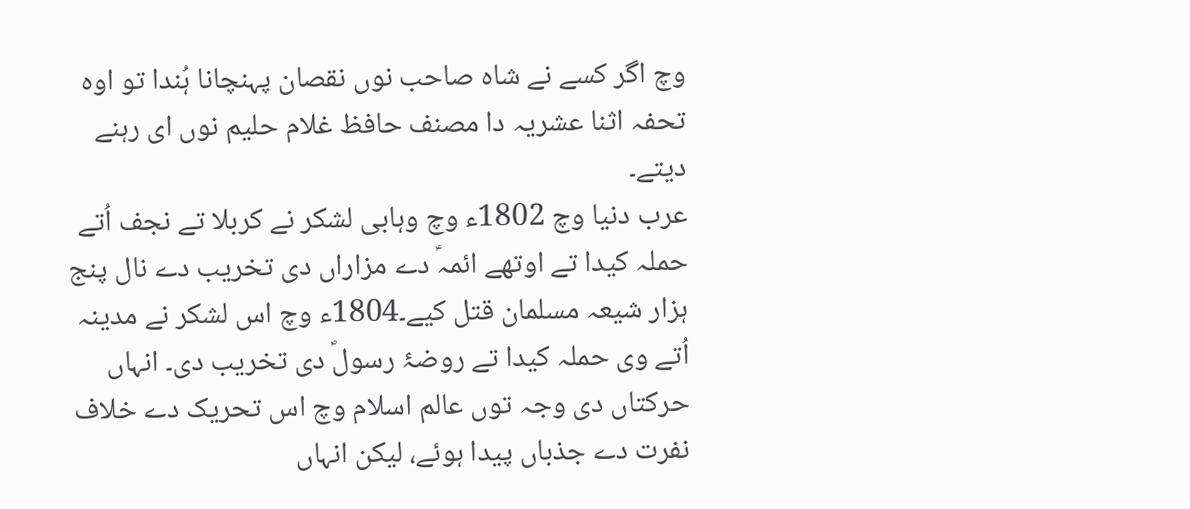وچ اگر کسے نے شاہ صاحب نوں نقصان پہنچانا ہُندا تو اوہ تحفہ اثنا عشریہ دا مصنف حافظ غلام حلیم نوں ای رہنے دیتے۔
عرب دنیا وچ 1802ء وچ وہابی لشکر نے کربلا تے نجف اُتے حملہ کیدا تے اوتھے ائمہؑ دے مزاراں دی تخریب دے نال پنج ہزار شیعہ مسلمان قتل کیے۔1804ء وچ اس لشکر نے مدینہ اُتے وی حملہ کیدا تے روضۂ رسولؐ دی تخریب دی۔ انہاں حرکتاں دی وجہ توں عالم اسلام وچ اس تحریک دے خلاف نفرت دے جذباں پیدا ہوئے، لیکن انہاں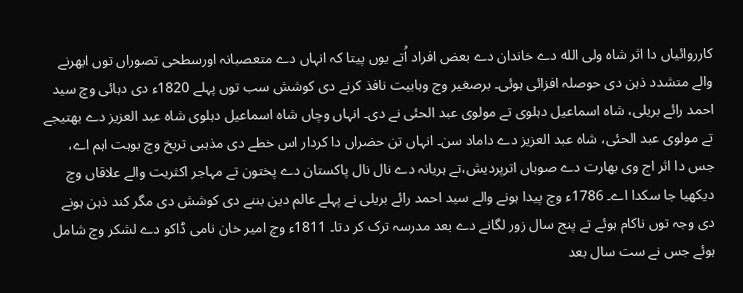کارروائیاں دا اثر شاہ ولی الله دے خاندان دے بعض افراد اُتے یوں پیتا کہ انہاں دے متعصبانہ اورسطحی تصوراں توں ابھرنے والے متشدد ذہن دی حوصلہ افزائی ہوئی۔ برصغیر وچ وہابیت نافذ کرنے دی کوشش سب توں پہلے 1820ء دی دہائی وچ سید احمد رائے بریلی، شاہ اسماعیل دہلوی تے مولوی عبد الحئی نے دی۔ انہاں وچاں شاہ اسماعیل دہلوی شاہ عبد العزیز دے بھتیجے تے مولوی عبد الحئی، شاہ عبد العزیز دے داماد سن۔ انہاں تن حضراں دا کردار اس خطے دی مذہبی تریخ وچ بوہت اہم اے، جس دا اثر اج وی بھارت دے صوباں اترپردیش،تے ہریانہ دے نال نال پاکستان دے پختون تے مہاجر اکثریت والے علاقاں وچ دیکھیا جا سکدا اے۔ 1786ء وچ پیدا ہونے والے سید احمد رائے بریلی نے پہلے عالم دین بننے دی کوشش دی مگر کند ذہن ہونے دی وجہ توں ناکام ہوئے تے پنج سال زور لگانے دے بعد مدرسہ ترک کر دتا۔ 1811ء وچ امیر خان نامی ڈاکو دے لشکر وچ شامل ہوئے جس نے ست سال بعد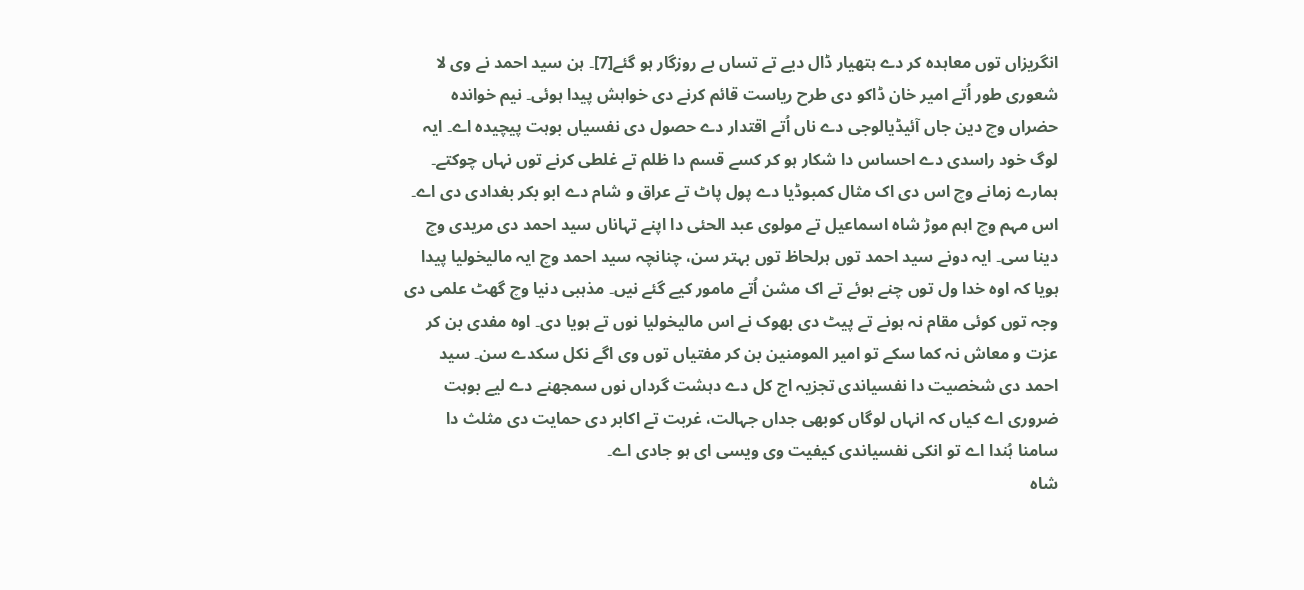انگریزاں توں معاہدہ کر دے ہتھیار ڈال دیے تے تساں بے روزگار ہو گئے[7]۔ ہن سید احمد نے وی لا شعوری طور اُتے امیر خان ڈاکو دی طرح ریاست قائم کرنے دی خواہش پیدا ہوئی۔ نیم خواندہ حضراں وچ دین جاں آئیڈیالوجی دے ناں اُتے اقتدار دے حصول دی نفسیاں بوہت پیچیدہ اے۔ ایہ لوگ خود راسدی دے احساس دا شکار ہو کر کسے قسم دا ظلم تے غلطی کرنے توں نہاں چوکتے۔ ہمارے زمانے وچ اس دی اک مثال کمبوڈیا دے پول پاٹ تے عراق و شام دے ابو بکر بغدادی دی اے۔ اس مہم وچ اہم موڑ شاہ اسماعیل تے مولوی عبد الحئی دا اپنے تہاناں سید احمد دی مریدی وچ دینا سی۔ ایہ دونے سید احمد توں ہرلحاظ توں بہتر سن، چنانچہ سید احمد وچ ایہ مالیخولیا پیدا ہویا کہ اوہ خدا ول توں چنے ہوئے تے اک مشن اُتے مامور کیے گئے نیں۔ مذہبی دنیا وچ گھٹ علمی دی وجہ توں کوئی مقام نہ ہونے تے پیٹ دی بھوک نے اس مالیخولیا نوں تے ہویا دی۔ اوہ مفدی بن کر عزت و معاش نہ کما سکے تو امیر المومنین بن کر مفتیاں توں وی اگے نکل سکدے سن۔ سید احمد دی شخصیت دا نفسیاندی تجزیہ اج کل دے دہشت گرداں نوں سمجھنے دے لیے بوہت ضروری اے کیاں کہ انہاں لوگاں کوبھی جداں جہالت، غربت تے اکابر دی حمایت دی مثلث دا سامنا ہُندا اے تو انکی نفسیاندی کیفیت وی ویسی ای ہو جادی اے۔
شاہ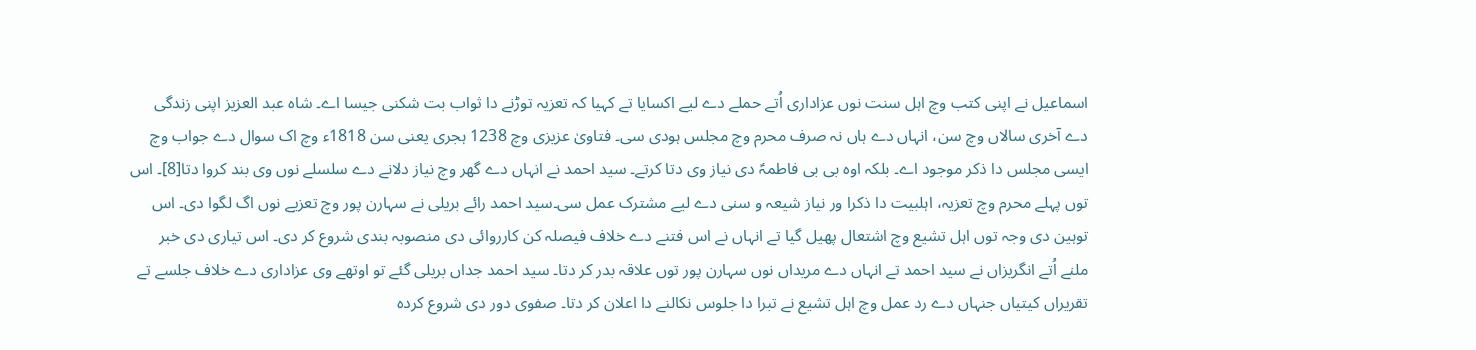اسماعیل نے اپنی کتب وچ اہل سنت نوں عزاداری اُتے حملے دے لیے اکسایا تے کہیا کہ تعزیہ توڑنے دا ثواب بت شکنی جیسا اے۔ شاہ عبد العزیز اپنی زندگی دے آخری سالاں وچ سن، انہاں دے ہاں نہ صرف محرم وچ مجلس ہودی سی۔ فتاویٰ عزیزی وچ 1238 ہجری یعنی سن 1818ء وچ اک سوال دے جواب وچ ایسی مجلس دا ذکر موجود اے۔ بلکہ اوہ بی بی فاطمہؑ دی نیاز وی دتا کرتے۔ سید احمد نے انہاں دے گھر وچ نیاز دلانے دے سلسلے نوں وی بند کروا دتا[8]۔ اس توں پہلے محرم وچ تعزیہ، اہلبیت دا ذکرا ور نیاز شیعہ و سنی دے لیے مشترک عمل سی۔سید احمد رائے بریلی نے سہارن پور وچ تعزیے نوں اگ لگوا دی۔ اس توہین دی وجہ توں اہل تشیع وچ اشتعال پھیل گیا تے انہاں نے اس فتنے دے خلاف فیصلہ کن کارروائی دی منصوبہ بندی شروع کر دی۔ اس تیاری دی خبر ملنے اُتے انگریزاں نے سید احمد تے انہاں دے مریداں نوں سہارن پور توں علاقہ بدر کر دتا۔ سید احمد جداں بریلی گئے تو اوتھے وی عزاداری دے خلاف جلسے تے تقریراں کیتیاں جنہاں دے رد عمل وچ اہل تشیع نے تبرا دا جلوس نکالنے دا اعلان کر دتا۔ صفوی دور دی شروع کردہ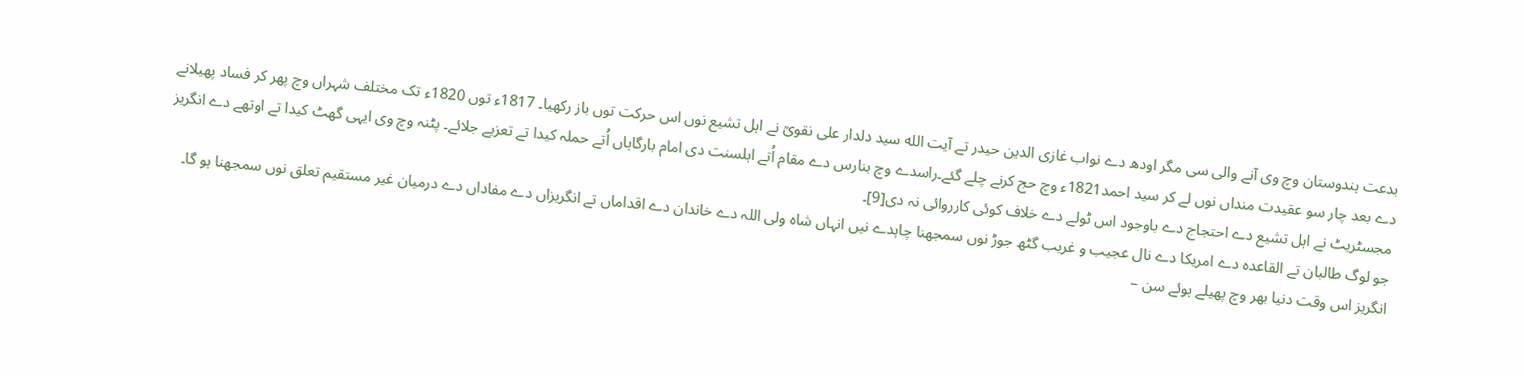بدعت ہندوستان وچ وی آنے والی سی مگر اودھ دے نواب غازی الدین حیدر تے آیت الله سید دلدار علی نقویؒ نے اہل تشیع نوں اس حرکت توں باز رکھیا۔ 1817ء توں 1820ء تک مختلف شہراں وچ پھر کر فساد پھیلانے دے بعد چار سو عقیدت منداں نوں لے کر سید احمد1821ء وچ حج کرنے چلے گئے۔راسدے وچ بنارس دے مقام اُتے اہلسنت دی امام بارگاہاں اُتے حملہ کیدا تے تعزیے جلائے۔ پٹنہ وچ وی ایہی گھٹ کیدا تے اوتھے دے انگریز مجسٹریٹ نے اہل تشیع دے احتجاج دے باوجود اس ٹولے دے خلاف کوئی کارروائی نہ دی[9]۔
جو لوگ طالبان تے القاعدہ دے امریکا دے نال عجیب و غریب گٹھ جوڑ نوں سمجھنا چاہدے نیں انہاں شاہ ولی اللہ دے خاندان دے اقداماں تے انگریزاں دے مفاداں دے درمیان غیر مستقیم تعلق نوں سمجھنا ہو گا۔ انگریز اس وقت دنیا بھر وچ پھیلے ہوئے سن –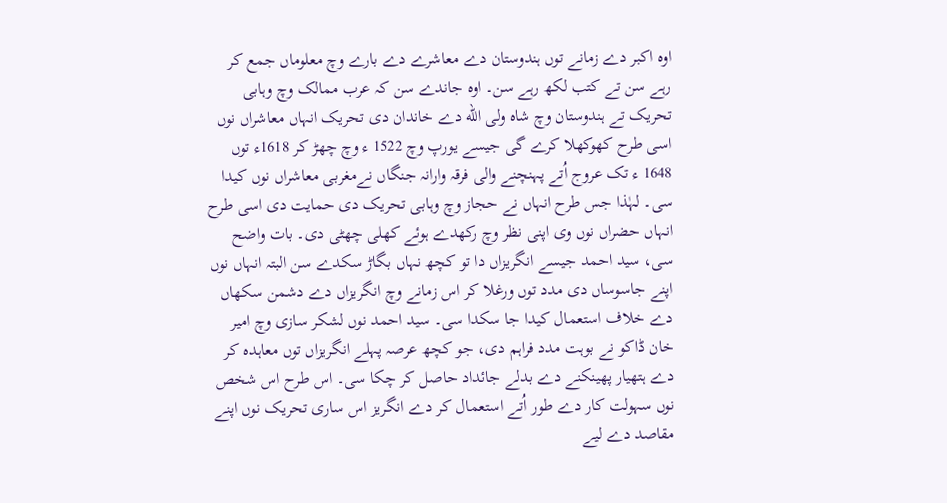اوہ اکبر دے زمانے توں ہندوستان دے معاشرے دے بارے وچ معلوماں جمع کر رہے سن تے کتب لکھ رہے سن۔ اوہ جاندے سن کہ عرب ممالک وچ وہابی تحریک تے ہندوستان وچ شاہ ولی الله دے خاندان دی تحریک انہاں معاشراں نوں اسی طرح کھوکھلا کرے گی جیسے یورپ وچ 1522 ء وچ چھڑ کر 1618ء توں 1648 ء تک عروج اُتے پہنچنے والی فرقہ وارانہ جنگاں نےمغربی معاشراں نوں کیدا سی۔ لہٰذا جس طرح انہاں نے حجاز وچ وہابی تحریک دی حمایت دی اسی طرح انہاں حضراں نوں وی اپنی نظر وچ رکھدے ہوئے کھلی چھٹی دی۔ بات واضح سی، سید احمد جیسے انگریزاں دا تو کچھ نہاں بگاڑ سکدے سن البتہ انہاں نوں اپنے جاسوساں دی مدد توں ورغلا کر اس زمانے وچ انگریزاں دے دشمن سکھاں دے خلاف استعمال کیدا جا سکدا سی۔ سید احمد نوں لشکر سازی وچ امیر خان ڈاکو نے بوہت مدد فراہم دی، جو کچھ عرصہ پہلے انگریزاں توں معاہدہ کر دے ہتھیار پھینکنے دے بدلے جائداد حاصل کر چکا سی۔ اس طرح اس شخص نوں سہولت کار دے طور اُتے استعمال کر دے انگریز اس ساری تحریک نوں اپنے مقاصد دے لیے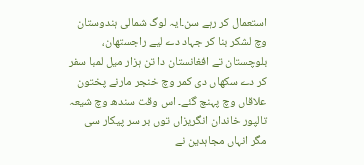استعمال کر رہے سن۔ایہ لوگ شمالی ہندوستان وچ لشکر بنا کر جہاد دے لیے راجستھان، بلوچستان تے افغانستان دا تن ہزار میل لمبا سفر کر دے سکھاں دی کمر وچ خنجر مارنے پختون علاقاں وچ پہنچ گئے۔ اس وقت سندھ وچ شیعہ تالپور خاندان انگریزاں توں بر سر پیکار سی مگر انہاں مجاہدین نے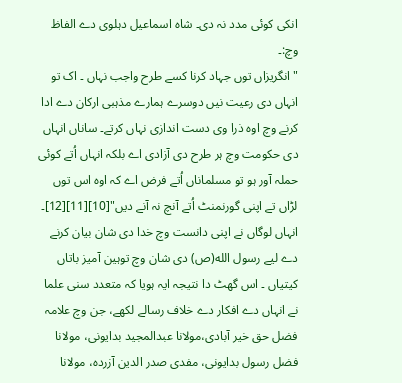انکی کوئی مدد نہ دی۔ شاہ اسماعیل دہلوی دے الفاظ وچ:۔
"انگریزاں توں جہاد کرنا کسے طرح واجب نہاں ۔ اک تو انہاں دی رعیت نیں دوسرے ہمارے مذہبی ارکان دے ادا کرنے وچ اوہ ذرا وی دست اندازی نہاں کرتے۔ ساناں انہاں دی حکومت وچ ہر طرح دی آزادی اے بلکہ انہاں اُتے کوئی حملہ آور ہو تو مسلماناں اُتے فرض اے کہ اوہ اس توں لڑاں تے اپنی گورنمنٹ اُتے آنچ نہ آنے دیں"[10][11][12]۔
انہاں لوگاں نے اپنی دانست وچ خدا دی شان بیان کرنے دے لیے رسول الله(ص) دی شان وچ توہین آمیز باتاں کیتیاں ۔ اس گھٹ دا نتیجہ ایہ ہویا کہ متعدد سنی علما نے انہاں دے افکار دے خلاف رسالے لکھے، جن وچ علامہ فضل حق خیر آبادی،مولانا عبدالمجید بدایونی، مولانا فضل رسول بدایونی، مفدی صدر الدین آزردہ، مولانا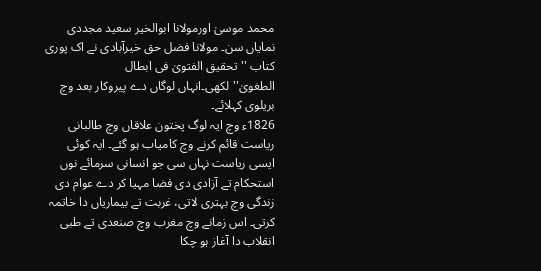محمد موسیٰ اورمولانا ابوالخیر سعید مجددی نمایاں سن۔ مولانا فضل حق خیرآبادی نے اک پوری کتاب ''تحقیق الفتویٰ فی ابطال الطغویٰ''لکھی۔انہاں لوگاں دے پیروکار بعد وچ بریلوی کہلائے۔
1826ء وچ ایہ لوگ پختون علاقاں وچ طالبانی ریاست قائم کرنے وچ کامیاب ہو گئے۔ ایہ کوئی ایسی ریاست نہاں سی جو انسانی سرمائے نوں استحکام تے آزادی دی فضا مہیا کر دے عوام دی زندگی وچ بہتری لاتی، غربت تے بیماریاں دا خاتمہ کرتی۔ اس زمانے وچ مغرب وچ صنعدی تے طبی انقلاب دا آغاز ہو چکا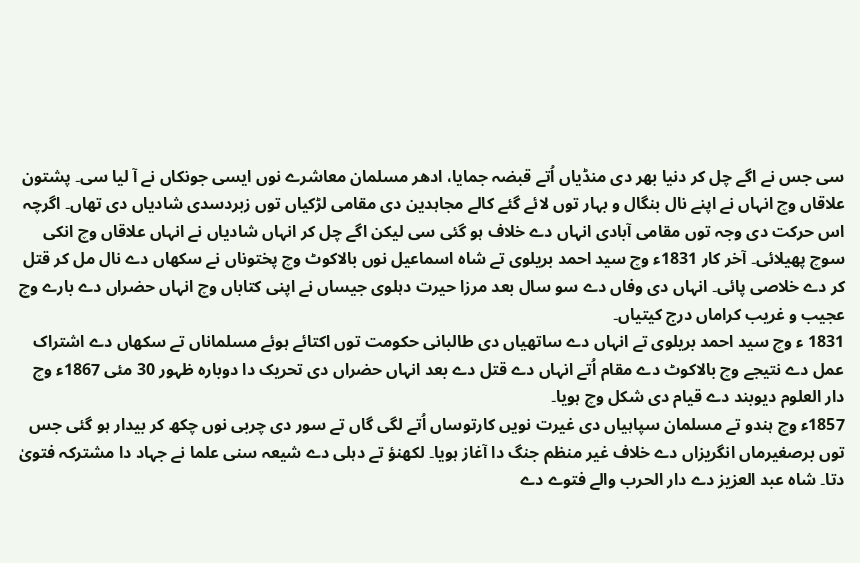سی جس نے اگے چل کر دنیا بھر دی منڈیاں اُتے قبضہ جمایا، ادھر مسلمان معاشرے نوں ایسی جونکاں نے آ لیا سی۔ پشتون علاقاں وچ انہاں نے اپنے نال بنگال و بہار توں لائے گئے کالے مجاہدین دی مقامی لڑکیاں توں زبردسدی شادیاں دی تھاں۔ اگرچہ اس حرکت دی وجہ توں مقامی آبادی انہاں دے خلاف ہو گئی سی لیکن اگے چل کر انہاں شادیاں نے انہاں علاقاں وچ انکی سوچ پھیلائی۔ آخر کار 1831ء وچ سید احمد بریلوی تے شاہ اسماعیل نوں بالاکوٹ وچ پختوناں نے سکھاں دے نال مل کر قتل کر دے خلاصی پائی۔ انہاں دی وفاں دے سو سال بعد مرزا حیرت دہلوی جیساں نے اپنی کتاباں وچ انہاں حضراں دے بارے وچ عجیب و غریب کراماں درج کیتیاں۔
1831 ء وچ سید احمد بریلوی تے انہاں دے ساتھیاں دی طالبانی حکومت توں اکتائے ہوئے مسلماناں تے سکھاں دے اشتراک عمل دے نتیجے وچ بالاکوٹ دے مقام اُتے انہاں دے قتل دے بعد انہاں حضراں دی تحریک دا دوبارہ ظہور 30 مئی 1867ء وچ دار العلوم دیوبند دے قیام دی شکل وچ ہویا۔
1857ء وچ ہندو تے مسلمان سپاہیاں دی غیرت نویں کارتوساں اُتے لگی گاں تے سور دی چربی نوں چکھ کر بیدار ہو گئی جس توں برصغیرماں انگریزاں دے خلاف غیر منظم جنگ دا آغاز ہویا۔ لکھنؤ تے دہلی دے شیعہ سنی علما نے جہاد دا مشترکہ فتویٰ دتا۔ شاہ عبد العزیز دے دار الحرب والے فتوے دے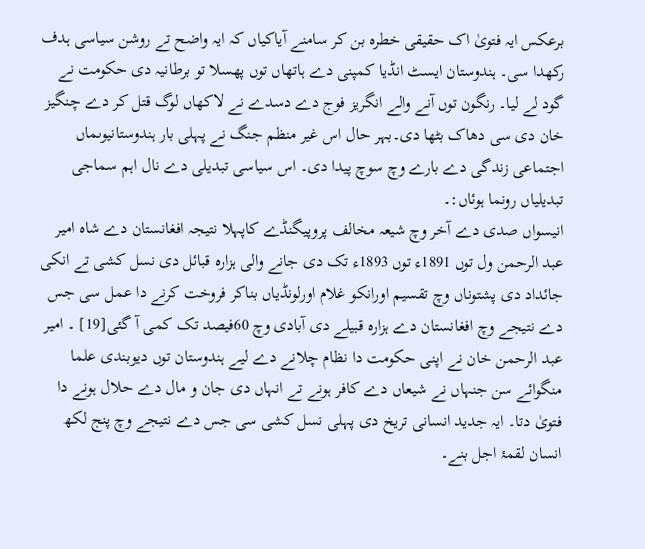برعکس ایہ فتویٰ اک حقیقی خطرہ بن کر سامنے آیاکیاں کہ ایہ واضح تے روشن سیاسی ہدف رکھدا سی۔ ہندوستان ایسٹ انڈیا کمپنی دے ہاتھاں توں پھسلا تو برطانیہ دی حکومت نے گود لے لیا۔ رنگون توں آنے والے انگریز فوج دے دسدے نے لاکھاں لوگ قتل کر دے چنگیز خان دی سی دھاک بٹھا دی۔بہر حال اس غیر منظم جنگ نے پہلی بار ہندوستانیوںماں اجتماعی زندگی دے بارے وچ سوچ پیدا دی۔ اس سیاسی تبدیلی دے نال اہم سماجی تبدیلیاں رونما ہوئاں:۔
انیسواں صدی دے آخر وچ شیعہ مخالف پروپیگنڈے کاپہلا نتیجہ افغانستان دے شاہ امیر عبد الرحمن ول توں 1891ء توں 1893ء تک دی جانے والی ہزارہ قبائل دی نسل کشی تے انکی جائداد دی پشتوناں وچ تقسیم اورانکو غلام اورلونڈیاں بناکر فروخت کرنے دا عمل سی جس دے نتیجے وچ افغانستان دے ہزارہ قبیلے دی آبادی وچ 60فیصد تک کمی آ گئی[19] ۔ امیر عبد الرحمن خان نے اپنی حکومت دا نظام چلانے دے لیے ہندوستان توں دیوبندی علما منگوائے سن جنہاں نے شیعاں دے کافر ہونے تے انہاں دی جان و مال دے حلال ہونے دا فتویٰ دتا۔ ایہ جدید انسانی تریخ دی پہلی نسل کشی سی جس دے نتیجے وچ پنج لکھ انسان لقمۂ اجل بنے۔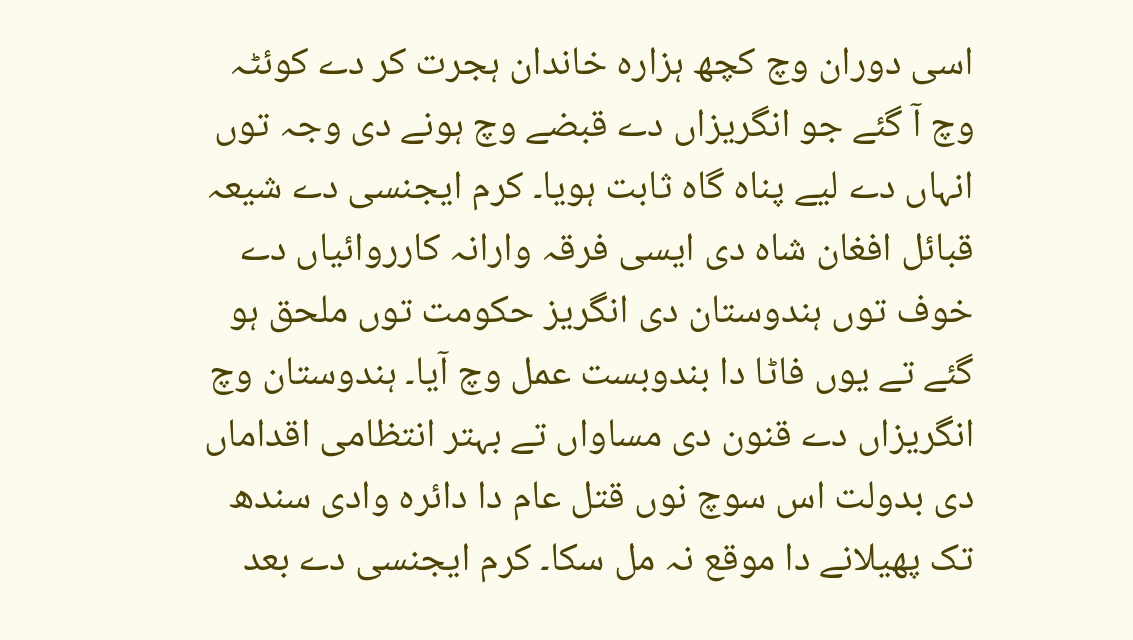اسی دوران وچ کچھ ہزارہ خاندان ہجرت کر دے کوئٹہ وچ آ گئے جو انگریزاں دے قبضے وچ ہونے دی وجہ توں انہاں دے لیے پناہ گاہ ثابت ہویا۔ کرم ایجنسی دے شیعہ قبائل افغان شاہ دی ایسی فرقہ وارانہ کارروائیاں دے خوف توں ہندوستان دی انگریز حکومت توں ملحق ہو گئے تے یوں فاٹا دا بندوبست عمل وچ آیا۔ ہندوستان وچ انگریزاں دے قنون دی مساواں تے بہتر انتظامی اقداماں دی بدولت اس سوچ نوں قتل عام دا دائرہ وادی سندھ تک پھیلانے دا موقع نہ مل سکا۔ کرم ایجنسی دے بعد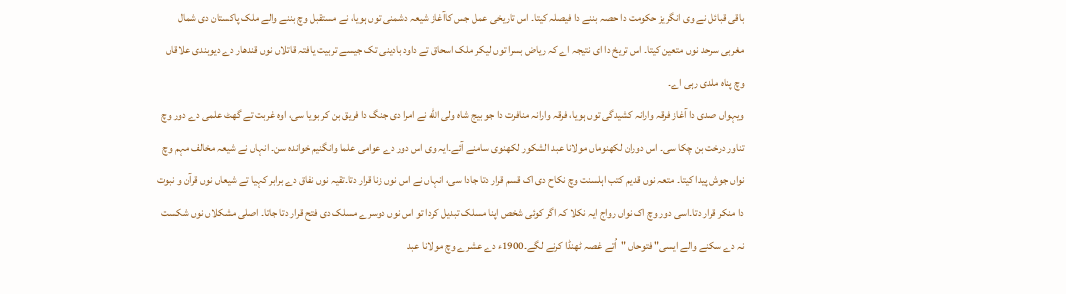باقی قبائل نے وی انگریز حکومت دا حصہ بننے دا فیصلہ کیتا۔ اس تاریخی عمل جس کاآغاز شیعہ دشمنی توں ہویا، نے مستقبل وچ بننے والے ملک پاکستان دی شمال مغربی سرحد نوں متعین کیتا۔ اس تریخ دا ای نتیجہ اے کہ ریاض بسرا توں لیکر ملک اسحاق تے داود بادینی تک جیسے تربیت یافتہ قاتلاں نوں قندھار دے دیوبندی علاقاں وچ پناہ ملدی رہی اے۔
ویہواں صدی دا آغاز فرقہ وارانہ کشیدگی توں ہویا، فرقہ وارانہ منافرت دا جو بیج شاہ ولی الله نے امرا دی جنگ دا فریق بن کر بویا سی، اوہ غربت تے گھٹ علمی دے دور وچ تناور درخت بن چکا سی۔ اس دوران لکھنوماں مولانا عبد الشکور لکھنوی سامنے آئے۔ایہ وی اس دور دے عوامی علما وانگنیم خواندہ سن۔ انہاں نے شیعہ مخالف مہم وچ نواں جوش پیدا کیتا۔ متعہ نوں قدیم کتب اہلسنت وچ نکاح دی اک قسم قرار دتا جادا سی، انہاں نے اس نوں زنا قرار دتا۔تقیہ نوں نفاق دے برابر کہیا تے شیعاں نوں قرآن و نبوت دا منکر قرار دتا۔اسی دور وچ اک نواں رواج ایہ نکلا کہ اگر کوئی شخص اپنا مسلک تبدیل کردا تو اس نوں دوسرے مسلک دی فتح قرار دتا جاتا۔ اصلی مشکلاں نوں شکست نہ دے سکنے والے ایسی" فتوحاں "اُتے غصہ ٹھنڈا کرنے لگے۔1900ء دے عشرے وچ مولانا عبد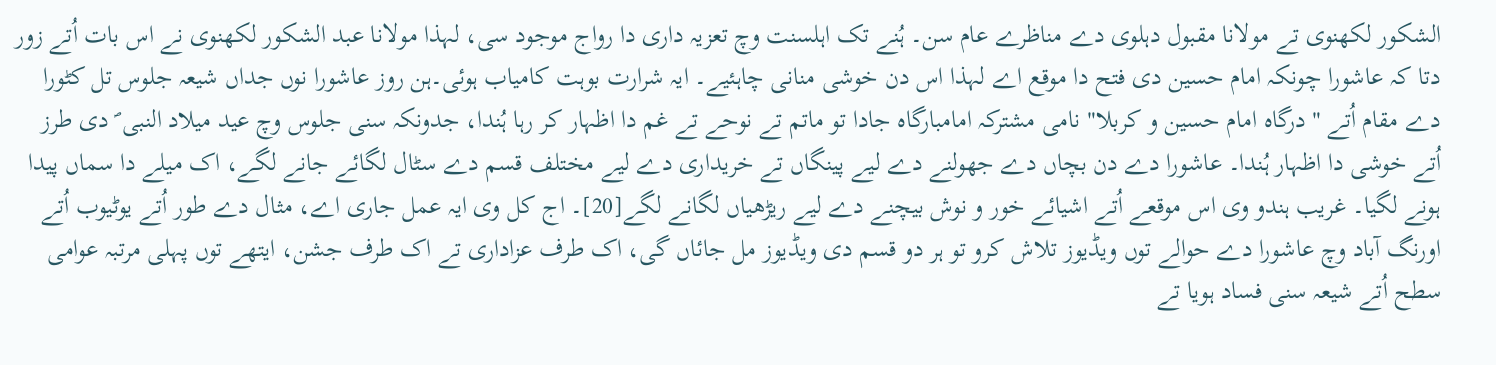الشکور لکھنوی تے مولانا مقبول دہلوی دے مناظرے عام سن۔ ہُنے تک اہلسنت وچ تعزیہ داری دا رواج موجود سی، لہذا مولانا عبد الشکور لکھنوی نے اس بات اُتے زور دتا کہ عاشورا چونکہ امام حسین دی فتح دا موقع اے لہذا اس دن خوشی منانی چاہئیے۔ ایہ شرارت بوہت کامیاب ہوئی۔ہن روز عاشورا نوں جداں شیعہ جلوس تل کٹورا دے مقام اُتے " درگاہ امام حسین و کربلا" نامی مشترکہ امامبارگاہ جادا تو ماتم تے نوحے تے غم دا اظہار کر رہا ہُندا، جدونکہ سنی جلوس وچ عید میلاد النبی ؐ دی طرز اُتے خوشی دا اظہار ہُندا۔ عاشورا دے دن بچاں دے جھولنے دے لیے پینگاں تے خریداری دے لیے مختلف قسم دے سٹال لگائے جانے لگے، اک میلے دا سماں پیدا ہونے لگیا۔ غریب ہندو وی اس موقعے اُتے اشیائے خور و نوش بیچنے دے لیے ریڑھیاں لگانے لگے[20]۔ اج کل وی ایہ عمل جاری اے، مثال دے طور اُتے یوٹیوب اُتے اورنگ آباد وچ عاشورا دے حوالے توں ویڈیوز تلاش کرو تو ہر دو قسم دی ویڈیوز مل جائاں گی، اک طرف عزاداری تے اک طرف جشن، ایتھے توں پہلی مرتبہ عوامی سطح اُتے شیعہ سنی فساد ہویا تے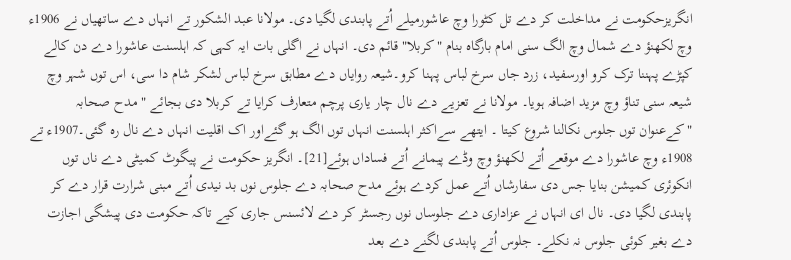انگریزحکومت نے مداخلت کر دے تل کٹورا وچ عاشورمیلے اُتے پابندی لگیا دی۔ مولانا عبد الشکور تے انہاں دے ساتھیاں نے 1906ء وچ لکھنؤ دے شمال وچ الگ سنی امام بارگاہ بنام "کربلا" قائم دی۔ انہاں نے اگلی بات ایہ کہی کہ اہلسنت عاشورا دے دن کالے کپڑے پہننا ترک کرو اورسفید، زرد جاں سرخ لباس پہنا کرو۔شیعہ روایاں دے مطابق سرخ لباس لشکر شام دا سی، اس توں شہر وچ شیعہ سنی تناؤ وچ مزید اضافہ ہویا۔ مولانا نے تعزیے دے نال چار یاری پرچم متعارف کرایا تے کربلا دی بجائے " مدح صحابہ "کےعنوان توں جلوس نکالنا شروع کیتا ۔ ایتھے سےاکثر اہلسنت انہاں توں الگ ہو گئےاور اک اقلیت انہاں دے نال رہ گئی۔1907ء تے 1908ء وچ عاشورا دے موقعے اُتے لکھنؤ وچ وڈے پیمانے اُتے فساداں ہوئے[21]۔ انگریز حکومت نے پیگوٹ کمیٹی دے ناں توں انکوئری کمیشن بنایا جس دی سفارشاں اُتے عمل کردے ہوئے مدح صحابہ دے جلوس نوں بد نیدی اُتے مبنی شرارت قرار دے کر پابندی لگیا دی۔ نال ای انہاں نے عزاداری دے جلوساں نوں رجسٹر کر دے لائسنس جاری کیے تاکہ حکومت دی پیشگی اجازت دے بغیر کوئی جلوس نہ نکلے۔ جلوس اُتے پابندی لگنے دے بعد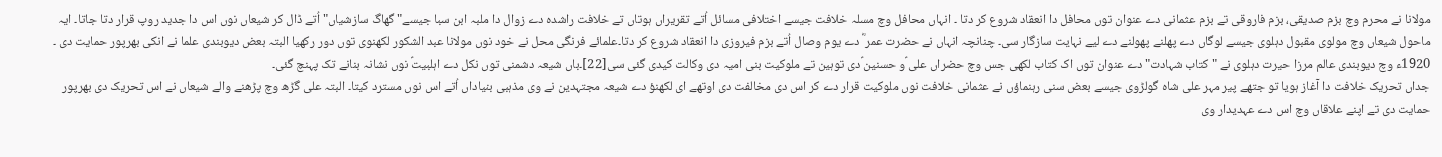مولانا نے محرم وچ بزم صدیقی، بزم فاروقی تے بزم عثمانی دے عنوان توں محافل دا انعقاد شروع کر دتا ۔ انہاں محافل وچ مسلہ خلافت جیسے اختلافی مسائل اُتے تقریراں ہوتاں تے خلافت راشدہ دے زوال دا ملبہ ابن سبا جیسے" گھاگ سازشیاں" اُتے ڈال کر شیعاں نوں اس دا جدید روپ قرار دتا جاتا۔ ایہ ماحول شیعاں وچ مولوی مقبول دہلوی جیسے لوگاں دے پھلنے پھولنے دے لیے نہایت سازگار سی۔ چنانچہ انہاں نے حضرت عمر ؓ دے یوم وصال اُتے بزم فیروزی دا انعقاد شروع کر دتا۔علمائے فرنگی محل نے خود نوں مولانا عبد الشکور لکھنوی توں دور رکھیا البتہ بعض دیوبندی علما نے انکی بھرپور حمایت دی ۔ 1920ء وچ دیوبندی عالم مرزا حیرت دہلوی نے "کتاب شہادت" دے عنوان توں اک کتاب لکھی جس وچ حضراں علی ؑو حسنین ؑدی توہین تے ملوکیت بنی امیہ دی وکالت کیدی گئی سی[22]۔باں شیعہ دشمنی توں نکل دے اہلبیتؑ نوں نشانہ بنانے تک پہنچ گئی۔
جداں تحریک خلافت دا آغاز ہویا تو جتھے پیر مہر علی شاہ گولڑوی جیسے بعض سنی رہنماؤں نے عثمانی خلافت نوں ملوکیت قرار دے کر اس دی مخالفت دی اوتھے ای لکھنؤ دے شیعہ مجتہدین نے وی مذہبی بنیاداں اُتے اس نوں مسترد کیتا۔ البتہ علی گڑھ وچ پڑھنے والے شیعاں نے اس تحریک دی بھرپور حمایت دی تے اپنے علاقاں وچ اس دے عہدیدار وی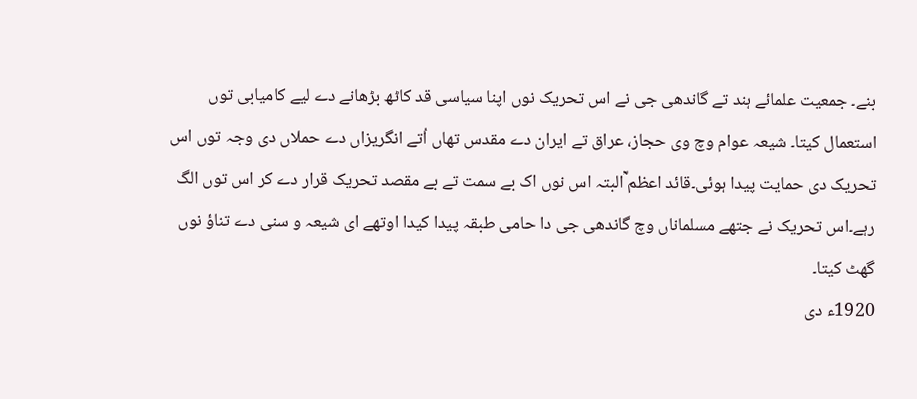بنے۔ جمعیت علمائے ہند تے گاندھی جی نے اس تحریک نوں اپنا سیاسی قد کاٹھ بڑھانے دے لیے کامیابی توں استعمال کیتا۔ شیعہ عوام وچ وی حجاز، عراق تے ایران دے مقدس تھاں اُتے انگریزاں دے حملاں دی وجہ توں اس تحریک دی حمایت پیدا ہوئی۔قائد اعظم ؒالبتہ اس نوں اک بے سمت تے بے مقصد تحریک قرار دے کر اس توں الگ رہے۔اس تحریک نے جتھے مسلماناں وچ گاندھی جی دا حامی طبقہ پیدا کیدا اوتھے ای شیعہ و سنی دے تناؤ نوں گھٹ کیتا۔
1920ء دی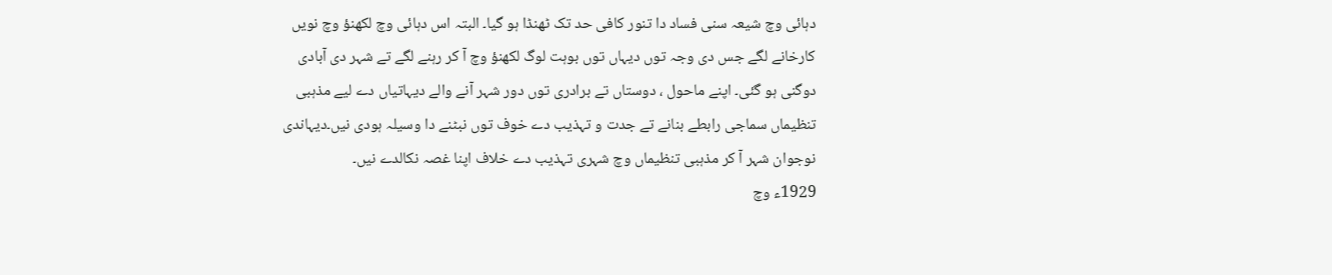دہائی وچ شیعہ سنی فساد دا تنور کافی حد تک ٹھنڈا ہو گیا۔ البتہ اس دہائی وچ لکھنؤ وچ نویں کارخانے لگے جس دی وجہ توں دیہاں توں بوہت لوگ لکھنؤ وچ آ کر رہنے لگے تے شہر دی آبادی دوگنی ہو گئی۔ اپنے ماحول ، دوستاں تے برادری توں دور شہر آنے والے دیہاتیاں دے لیے مذہبی تنظیماں سماجی رابطے بنانے تے جدت و تہذیب دے خوف توں نبٹنے دا وسیلہ ہودی نیں۔دیہاندی نوجوان شہر آ کر مذہبی تنظیماں وچ شہری تہذیب دے خلاف اپنا غصہ نکالدے نیں۔
1929ء وچ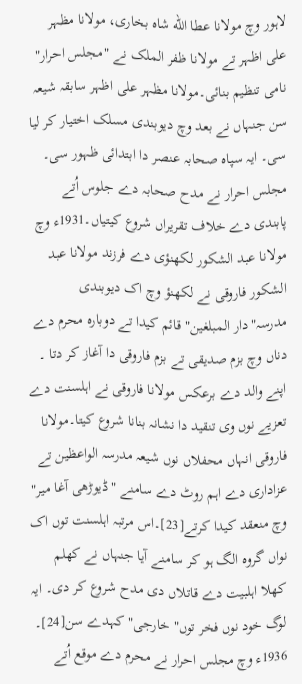لاہور وچ مولانا عطا الله شاہ بخاری، مولانا مظہر علی اظہر تے مولانا ظفر الملک نے "مجلس احرار" نامی تنظیم بنائی۔مولانا مظہر علی اظہر سابقہ شیعہ سن جنہاں نے بعد وچ دیوبندی مسلک اختیار کر لیا سی۔ ایہ سپاہ صحابہ عنصر دا ابتدائی ظہور سی۔ مجلس احرار نے مدح صحابہ دے جلوس اُتے پابندی دے خلاف تقریراں شروع کیتیاں۔1931ء وچ مولانا عبد الشکور لکھنؤی دے فرزند مولانا عبد الشکور فاروقی نے لکھنؤ وچ اک دیوبندی مدرسہ"دار المبلغین" قائم کیدا تے دوبارہ محرم دے دناں وچ بزم صدیقی تے بزم فاروقی دا آغاز کر دتا ۔ اپنے والد دے برعکس مولانا فاروقی نے اہلسنت دے تعزیے نوں وی تنقید دا نشانہ بنانا شروع کیتا۔مولانا فاروقی انہاں محفلاں نوں شیعہ مدرسہ الواعظین تے عزاداری دے اہم روٹ دے سامنے "ڈیوڑھی آغا میر" وچ منعقد کیدا کرتے[23]۔اس مرتبہ اہلسنت توں اک نواں گروہ الگ ہو کر سامنے آیا جنہاں نے کھلم کھلا اہلبیت دے قاتلاں دی مدح شروع کر دی۔ ایہ لوگ خود نوں فخر توں" خارجی" کہدے سن[24]۔ 1936ء وچ مجلس احرار نے محرم دے موقع اُتے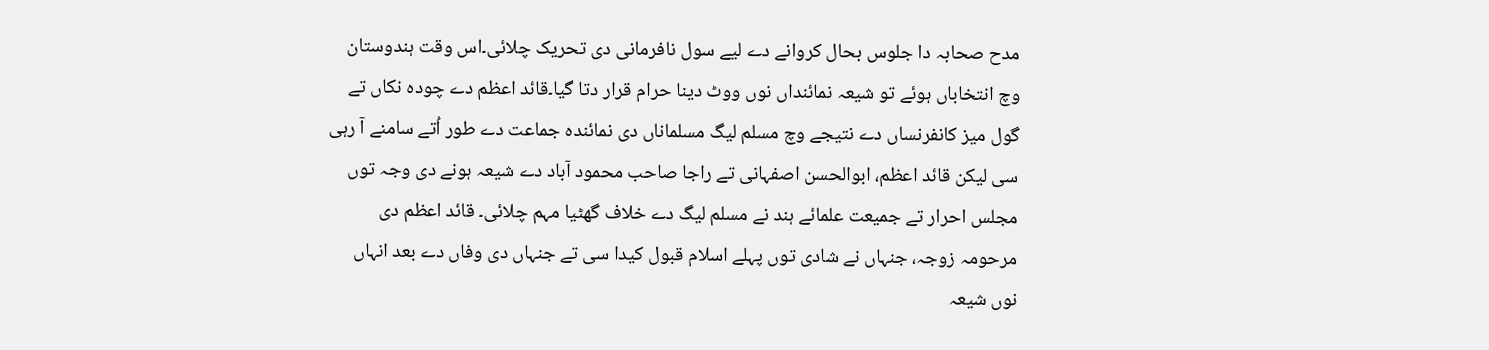مدح صحابہ دا جلوس بحال کروانے دے لیے سول نافرمانی دی تحریک چلائی۔اس وقت ہندوستان وچ انتخاباں ہوئے تو شیعہ نمائنداں نوں ووٹ دینا حرام قرار دتا گیا۔قائد اعظم دے چودہ نکاں تے گول میز کانفرنساں دے نتیجے وچ مسلم لیگ مسلماناں دی نمائندہ جماعت دے طور اُتے سامنے آ رہی سی لیکن قائد اعظم، ابوالحسن اصفہانی تے راجا صاحب محمود آباد دے شیعہ ہونے دی وجہ توں مجلس احرار تے جمیعت علمائے ہند نے مسلم لیگ دے خلاف گھٹیا مہم چلائی۔ قائد اعظم دی مرحومہ زوجہ، جنہاں نے شادی توں پہلے اسلام قبول کیدا سی تے جنہاں دی وفاں دے بعد انہاں نوں شیعہ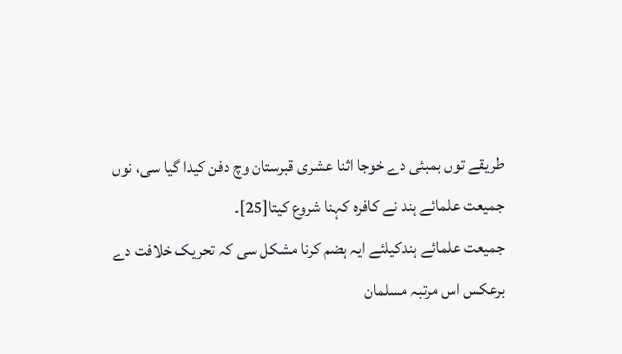طریقے توں بمبئی دے خوجا اثنا عشری قبرستان وچ دفن کیدا گیا سی، نوں جمیعت علمائے ہند نے کافرہ کہنا شروع کیتا[25]۔
جمیعت علمائے ہندکیلئے ایہ ہضم کرنا مشکل سی کہ تحریک خلافت دے برعکس اس مرتبہ مسلمان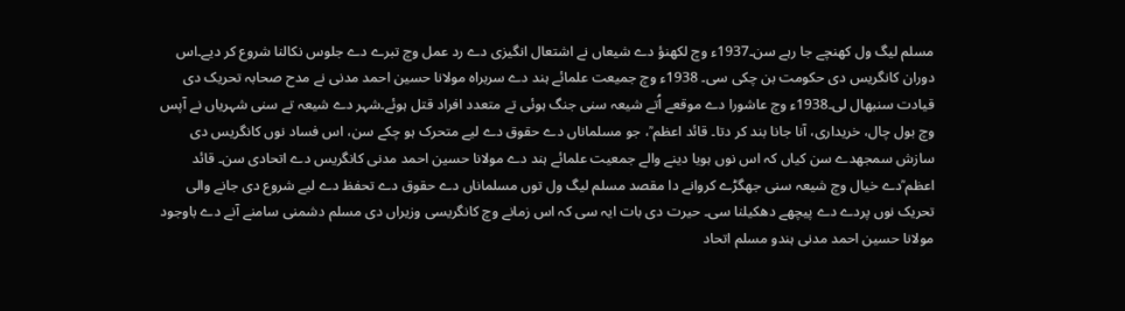مسلم لیگ ول کھنچے جا رہے سن۔1937ء وچ لکھنؤ دے شیعاں نے اشتعال انگیزی دے رد عمل وچ تبرے دے جلوس نکالنا شروع کر دیے۔اس دوران کانگریس دی حکومت بن چکی سی۔ 1938ء وچ جمیعت علمائے ہند دے سربراہ مولانا حسین احمد مدنی نے مدح صحابہ تحریک دی قیادت سنبھال لی۔1938ء وچ عاشورا دے موقعے اُتے شیعہ سنی جنگ ہوئی تے متعدد افراد قتل ہوئے۔شہر دے شیعہ تے سنی شہریاں نے آپس وچ بول چال، خریداری، آنا جانا بند کر دتا۔ قائد اعظم ؒ، جو مسلماناں دے حقوق دے لیے متحرک ہو چکے سن، اس فساد نوں کانگریس دی سازش سمجھدے سن کیاں کہ اس نوں ہویا دینے والے جمعیت علمائے ہند دے مولانا حسین احمد مدنی کانگریس دے اتحادی سن۔ قائد اعظم ؒدے خیال وچ شیعہ سنی جھگڑے کروانے دا مقصد مسلم لیگ ول توں مسلماناں دے حقوق دے تحفظ دے لیے شروع دی جانے والی تحریک نوں پردے دے پیچھے دھکیلنا سی۔ حیرت دی بات ایہ سی کہ اس زمانے وچ کانگریسی وزیراں دی مسلم دشمنی سامنے آنے دے باوجود مولانا حسین احمد مدنی ہندو مسلم اتحاد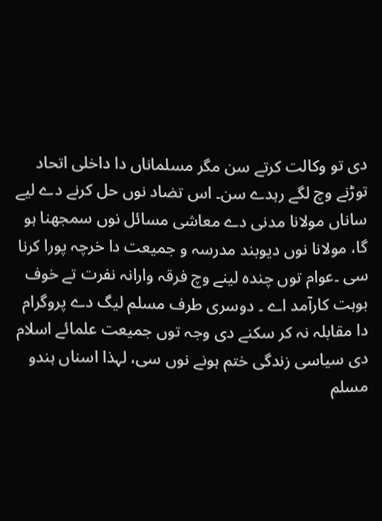دی تو وکالت کرتے سن مگر مسلماناں دا داخلی اتحاد توڑنے وچ لگے رہدے سن۔ اس تضاد نوں حل کرنے دے لیے ساناں مولانا مدنی دے معاشی مسائل نوں سمجھنا ہو گا، مولانا نوں دیوبند مدرسہ و جمیعت دا خرچہ پورا کرنا سی ۔عوام توں چندہ لینے وچ فرقہ وارانہ نفرت تے خوف بوہت کارآمد اے ۔ دوسری طرف مسلم لیگ دے پروگرام دا مقابلہ نہ کر سکنے دی وجہ توں جمیعت علمائے اسلام دی سیاسی زندگی ختم ہونے نوں سی، لہذا اسناں ہندو مسلم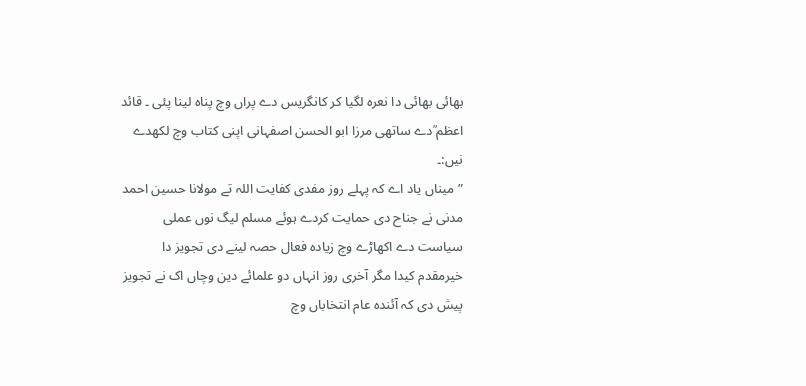بھائی بھائی دا نعرہ لگیا کر کانگریس دے پراں وچ پناہ لینا پئی ۔ قائد اعظم ؒدے ساتھی مرزا ابو الحسن اصفہانی اپنی کتاب وچ لکھدے نیں:۔
”میناں یاد اے کہ پہلے روز مفدی کفایت اللہ تے مولانا حسین احمد مدنی نے جناح دی حمایت کردے ہوئے مسلم لیگ نوں عملی سیاست دے اکھاڑے وچ زیادہ فعال حصہ لینے دی تجویز دا خیرمقدم کیدا مگر آخری روز انہاں دو علمائے دین وچاں اک نے تجویز پیش دی کہ آئندہ عام انتخاباں وچ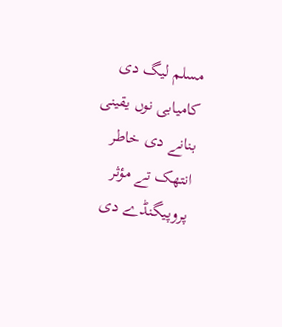مسلم لیگ دی کامیابی نوں یقینی بنانے دی خاطر انتھک تے مؤثر پروپیگنڈے دی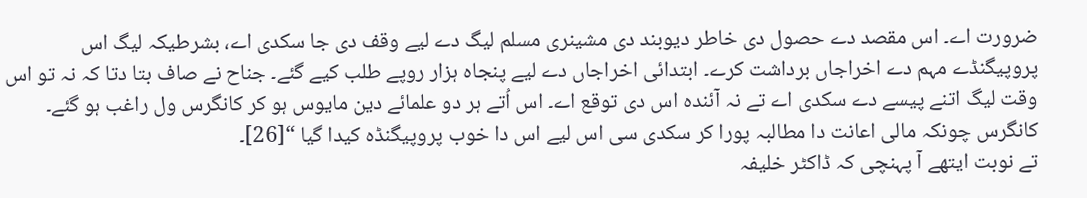ضرورت اے۔ اس مقصد دے حصول دی خاطر دیوبند دی مشینری مسلم لیگ دے لیے وقف دی جا سکدی اے، بشرطیکہ لیگ اس پروپیگنڈے مہم دے اخراجاں برداشت کرے۔ ابتدائی اخراجاں دے لیے پنجاہ ہزار روپے طلب کیے گئے۔ جناح نے صاف بتا دتا کہ نہ تو اس وقت لیگ اتنے پیسے دے سکدی اے تے نہ آئندہ اس دی توقع اے۔ اس اُتے ہر دو علمائے دین مایوس ہو کر کانگرس ول راغب ہو گئے۔ کانگرس چونکہ مالی اعانت دا مطالبہ پورا کر سکدی سی اس لیے اس دا خوب پروپیگنڈہ کیدا گیا “[26]۔
تے نوبت ایتھے آ پہنچی کہ ڈاکٹر خلیفہ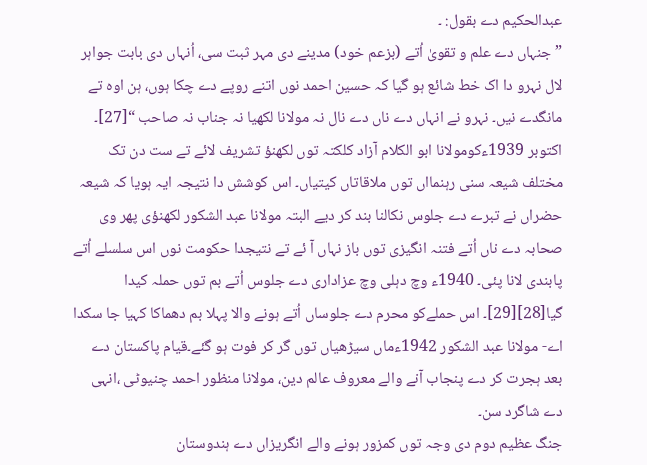عبدالحکیم دے بقول: ۔
”جنہاں دے علم و تقویٰ اُتے (بزعم خود) مدینے دی مہر ثبت سی، اُنہاں دی بابت جواہر لال نہرو دا اک خط شائع ہو گیا کہ حسین احمد نوں اتنے روپے دے چکا ہوں، ہن اوہ تے مانگدے نیں۔ نہرو نے انہاں دے ناں دے نال نہ مولانا لکھیا نہ جناب نہ صاحب “[27]۔
اکتوبر 1939ءکومولانا ابو الکلام آزاد کلکتہ توں لکھنؤ تشریف لائے تے ست دن تک مختلف شیعہ سنی رہنمااں توں ملاقاتاں کیتیاں۔ اس کوشش دا نتیجہ ایہ ہویا کہ شیعہ حضراں نے تبرے دے جلوس نکالنا بند کر دیے البتہ مولانا عبد الشکور لکھنؤی پھر وی صحابہ دے ناں اُتے فتنہ انگیزی توں باز نہاں آ ئے تے نتیجدا حکومت نوں اس سلسلے اُتے پابندی لانا پئی۔ 1940ء وچ دہلی وچ عزاداری دے جلوس اُتے بم توں حملہ کیدا گیا[28][29]۔ اس حملےکو محرم دے جلوساں اُتے ہونے والا پہلا بم دھماکا کہیا جا سکدا اے- مولانا عبد الشکور 1942ءماں سیڑھیاں توں گر کر فوت ہو گئے۔قیام پاکستان دے بعد ہجرت کر دے پنجاب آنے والے معروف عالم دین، مولانا منظور احمد چنیوٹی ،انہی دے شاگرد سن۔
جنگ عظیم دوم دی وجہ توں کمزور ہونے والے انگریزاں دے ہندوستان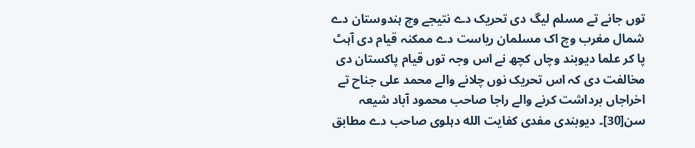توں جانے تے مسلم لیگ دی تحریک دے نتیجے وچ ہندوستان دے شمال مغرب وچ اک مسلمان ریاست دے ممکنہ قیام دی آہٹ پا کر علما دیوبند وچاں کچھ نے اس وجہ توں قیام پاکستان دی مخالفت دی کہ اس تحریک نوں چلانے والے محمد علی جناح تے اخراجاں برداشت کرنے والے راجا صاحب محمود آباد شیعہ سن[30]۔ دیوبندی مفدی کفایت الله دہلوی صاحب دے مطابق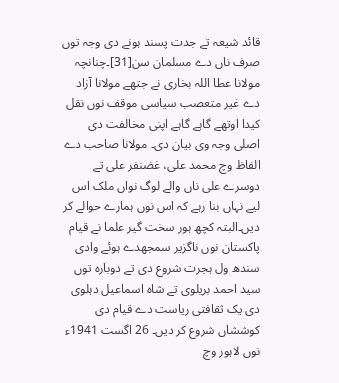قائد شیعہ تے جدت پسند ہونے دی وجہ توں صرف ناں دے مسلمان سن[31]۔چنانچہ مولانا عطا اللہ بخاری نے جتھے مولانا آزاد دے غیر متعصب سیاسی موقف نوں نقل کیدا اوتھے گاہے گاہے اپنی مخالفت دی اصلی وجہ وی بیان دی۔ مولانا صاحب دے الفاظ وچ محمد علی، غضنفر علی تے دوسرے علی ناں والے لوگ نواں ملک اس لیے نہاں بنا رہے کہ اس نوں ہمارے حوالے کر دیں۔البتہ کچھ ہور سخت گیر علما نے قیام پاکستان نوں ناگزیر سمجھدے ہوئے وادی سندھ ول ہجرت شروع دی تے دوبارہ توں سید احمد بریلوی تے شاہ اسماعیل دہلوی دی یک ثقافتی ریاست دے قیام دی کوششاں شروع کر دیں۔ 26 اگست 1941ء نوں لاہور وچ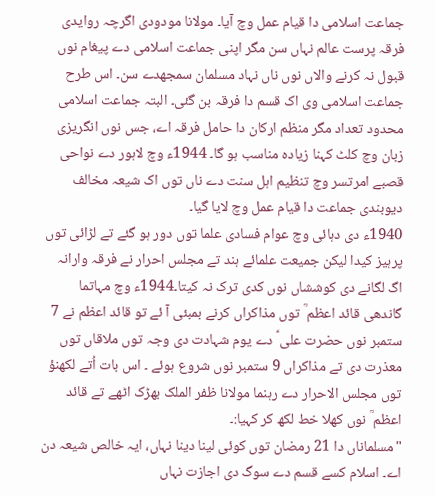جماعت اسلامی دا قیام عمل وچ آیا۔ مولانا مودودی اگرچہ روایدی فرقہ پرست عالم نہاں سن مگر اپنی جماعت اسلامی دے پیغام نوں قبول نہ کرنے والاں نوں ناں نہاد مسلمان سمجھدے سن۔ اس طرح جماعت اسلامی وی اک قسم دا فرقہ بن گئی۔ البتہ جماعت اسلامی محدود تعداد مگر منظم ارکان دا حامل فرقہ اے، جس نوں انگریزی زبان وچ کلٹ کہنا زیادہ مناسب ہو گا۔ 1944ء وچ لاہور دے نواحی قصبے امرتسر وچ تنظیم اہل سنت دے ناں توں اک شیعہ مخالف دیوبندی جماعت دا قیام عمل وچ لایا گیا۔
1940ء دی دہائی وچ عوام فسادی علما توں دور ہو گئے تے لڑائی توں پرہیز کیدا لیکن جمیعت علمائے ہند تے مجلس احرار نے فرقہ وارانہ اگ لگانے دی کوششاں نوں کدی ترک نہ کیتا۔1944ء وچ مہاتما گاندھی قائد اعظم ؒ توں مذاکراں کرنے بمبئی آ ئے تو قائد اعظم نے 7 ستمبر نوں حضرت علی ؑ دے یوم شہادت دی وجہ توں ملاقاں توں معذرت دی تے مذاکراں 9 ستمبر نوں شروع ہوئے ۔ اس بات اُتے لکھنؤ توں مجلس الاحرار دے رہنما مولانا ظفر الملک بھڑک اٹھے تے قائد اعظم ؒ نوں کھلا خط لکھ کر کہیا:۔
"مسلماناں دا 21 رمضان توں کوئی لینا دینا نہاں، ایہ خالص شیعہ دن اے۔ اسلام کسے قسم دے سوگ دی اجازت نہاں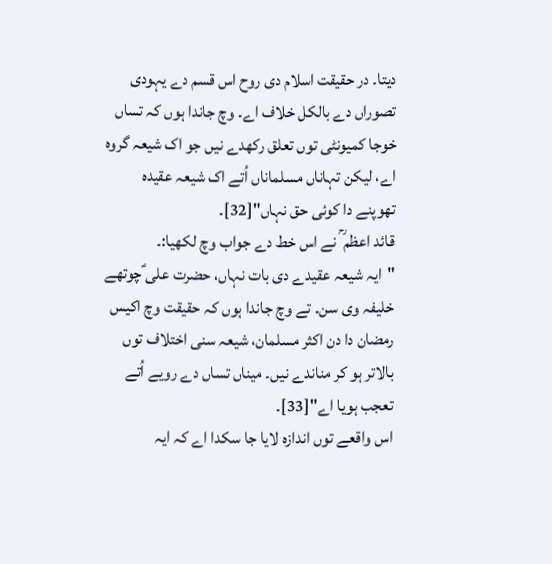دیتا۔ در حقیقت اسلام دی روح اس قسم دے یہودی تصوراں دے بالکل خلاف اے۔ وچ جاندا ہوں کہ تساں خوجا کمیونٹی توں تعلق رکھدے نیں جو اک شیعہ گروہ اے، لیکن تہاناں مسلماناں اُتے اک شیعہ عقیدہ تھوپنے دا کوئی حق نہاں"[32]۔
قائد اعظم ؒ نے اس خط دے جواب وچ لکھیا:۔
"ایہ شیعہ عقیدے دی بات نہاں، حضرت علی ؑچوتھے خلیفہ وی سن۔ تے وچ جاندا ہوں کہ حقیقت وچ اکیس رمضان دا دن اکثر مسلمان، شیعہ سنی اختلاف توں بالاتر ہو کر مناندے نیں۔ میناں تساں دے رویے اُتے تعجب ہویا اے"[33]۔
اس واقعے توں اندازہ لایا جا سکدا اے کہ ایہ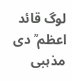لوگ قائد اعظم ؒ دی مذہبی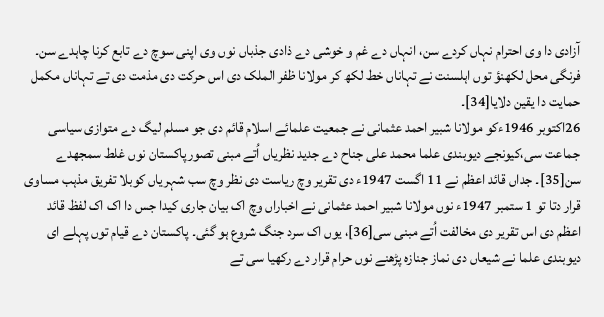آزادی دا وی احترام نہاں کردے سن، انہاں دے غم و خوشی دے ذادی جذباں نوں وی اپنی سوچ دے تابع کرنا چاہدے سن۔ فرنگی محل لکھنؤ توں اہلسنت نے تہاناں خط لکھ کر مولانا ظفر الملک دی اس حرکت دی مذمت دی تے تہاناں مکمل حمایت دا یقین دلایا[34]۔
26اکتوبر 1946ءکو مولانا شبیر احمد عثمانی نے جمعیت علمائے اسلام قائم دی جو مسلم لیگ دے متوازی سیاسی جماعت سی،کیونجے دیوبندی علما محمد علی جناح دے جدید نظریاں اُتے مبنی تصورپاکستان نوں غلط سمجھدے سن[35]۔ جداں قائد اعظم نے 11 اگست 1947ء دی تقریر وچ ریاست دی نظر وچ سب شہریاں کوبلا تفریق مذہب مساوی قرار دتا تو 1 ستمبر 1947ء نوں مولانا شبیر احمد عثمانی نے اخباراں وچ اک بیان جاری کیدا جس دا اک اک لفظ قائد اعظم دی اس تقریر دی مخالفت اُتے مبنی سی[36]، یوں اک سرد جنگ شروع ہو گئی۔ پاکستان دے قیام توں پہلے ای دیوبندی علما نے شیعاں دی نماز جنازہ پڑھنے نوں حرام قرار دے رکھیا سی تے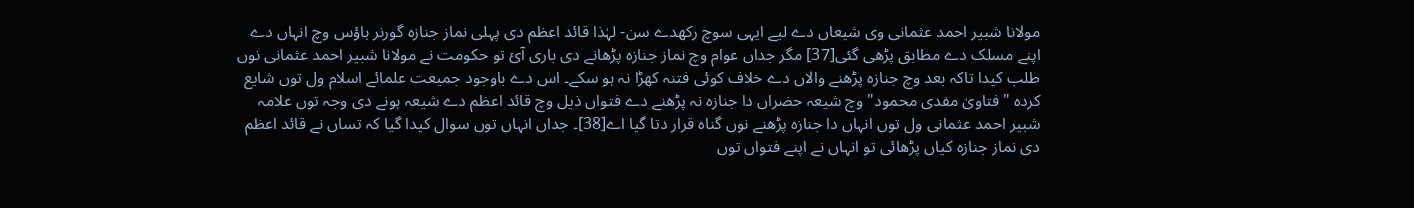مولانا شبیر احمد عثمانی وی شیعاں دے لیے ایہی سوچ رکھدے سن- لہٰذا قائد اعظم دی پہلی نماز جنازہ گورنر ہاؤس وچ انہاں دے اپنے مسلک دے مطابق پڑھی گئی[37] مگر جداں عوام وچ نماز جنازہ پڑھانے دی باری آئ تو حکومت نے مولانا شبیر احمد عثمانی نوں طلب کیدا تاکہ بعد وچ جنازہ پڑھنے والاں دے خلاف کوئی فتنہ کھڑا نہ ہو سکے۔ اس دے باوجود جمیعت علمائے اسلام ول توں شایع کردہ "فتاویٰ مفدی محمود" وچ شیعہ حضراں دا جنازہ نہ پڑھنے دے فتواں ذیل وچ قائد اعظم دے شیعہ ہونے دی وجہ توں علامہ شبیر احمد عثمانی ول توں انہاں دا جنازہ پڑھنے نوں گناہ قرار دتا گیا اے[38]۔ جداں انہاں توں سوال کیدا گیا کہ تساں نے قائد اعظم دی نماز جنازہ کیاں پڑھائی تو انہاں نے اپنے فتواں توں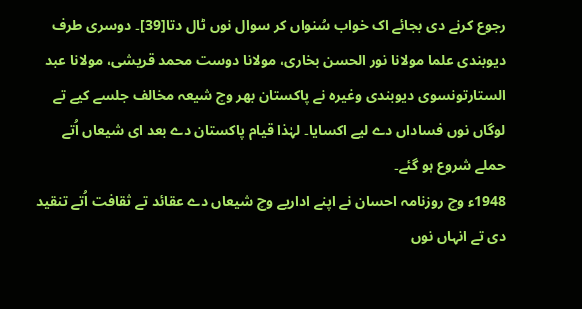رجوع کرنے دی بجائے اک خواب سُنواں کر سوال نوں ٹال دتا[39]۔ دوسری طرف دیوبندی علما مولانا نور الحسن بخاری، مولانا دوست محمد قریشی، مولانا عبد الستارتونسوی دیوبندی وغیرہ نے پاکستان بھر وچ شیعہ مخالف جلسے کیے تے لوگاں نوں فساداں دے لیے اکسایا۔ لہٰذا قیام پاکستان دے بعد ای شیعاں اُتے حملے شروع ہو گئے۔
1948ء وچ روزنامہ احسان نے اپنے اداریے وچ شیعاں دے عقائد تے ثقافت اُتے تنقید دی تے انہاں نوں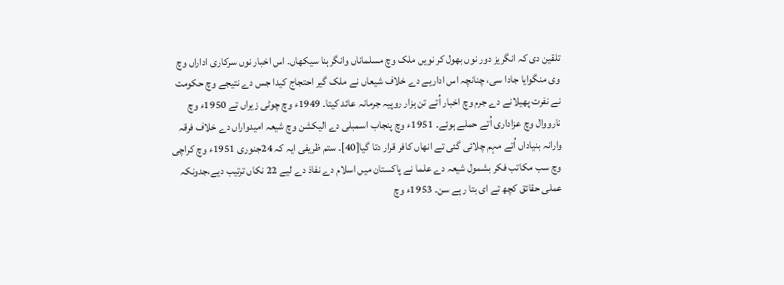تلقین دی کہ انگریز دور نوں بھول کر نویں ملک وچ مسلماناں وانگرہنا سیکھاں۔ اس اخبار نوں سرکاری اداراں وچ وی منگوایا جادا سی، چنانچہ اس اداریے دے خلاف شیعاں نے ملک گیر احتجاج کیدا جس دے نتیجے وچ حکومت نے نفرت پھیلانے دے جرم وچ اخبار اُتے تن ہزار روپیہ جرمانہ عائد کیتا۔ 1949ء وچ چوٹی زیراں تے 1950ء وچ نارووال وچ عزاداری اُتے حملے ہوئے۔ 1951ء وچ پنجاب اسمبلی دے الیکشن وچ شیعہ امیدواراں دے خلاف فرقہ وارانہ بنیاداں اُتے مہم چلائی گئی تے انھاں کافر قرار دتا گیا[40]۔ ستم ظریفی ایہ کہ 24جنوری 1951ء وچ کراچی وچ سب مکاتب فکر بشمول شیعہ دے علما نے پاکستان میں اسلام دے نفاذ دے لیے 22 نکاں ترتیب دیے،جدونکہ عملی حقائق کچھ تے ای بتا رہے سن۔ 1953ء وچ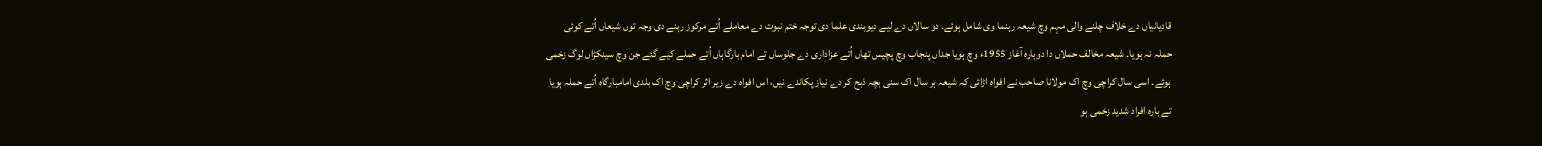قادیانیاں دے خلاف چلنے والی مہم وچ شیعہ رہنما وی شامل ہوئے۔ دو سالاں دے لیے دیوبندی علما دی توجہ ختم نبوت دے معاملے اُتے مرکوز رہنے دی وجہ توں شیعاں اُتے کوئی حملہ نہ ہویا۔ شیعہ مخالف حملاں دا دوبارہ آغاز 1955ء وچ ہویا جداں پنجاب وچ پچیس تھاں اُتے عزاداری دے جلوساں تے امام بارگاہاں اُتے حملے کیے گئے جن وچ سینکڑاں لوگ زخمی ہوئے۔ اسی سال کراچی وچ اک مولانا صاحب نے افواہ اڑائی کہ شیعہ ہر سال اک سنی بچہ ذبح کر دے نیاز پکاندے نیں، اس افواہ دے زیر اثر کراچی وچ اک بلدی امامبارگاہ اُتے حملہ ہویا تے بارہ افراد شدید زخمی ہو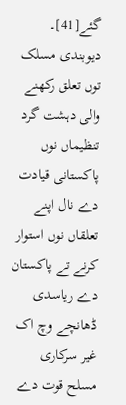گئے[41]۔
دیوبندی مسلک توں تعلق رکھنے والی دہشت گرد تنظیماں نوں پاکستانی قیادت دے نال اپنے تعلقاں نوں استوار کرنے تے پاکستان دے ریاسدی ڈھانچے وچ اک غیر سرکاری مسلح قوت دے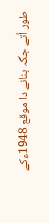طور اُتے جگہ بنانے دا موقع 1948ءکے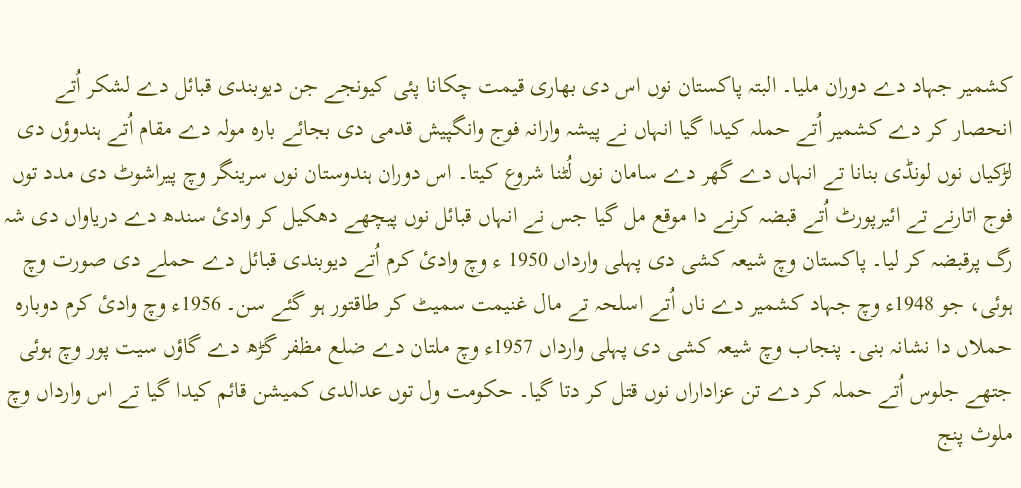کشمیر جہاد دے دوران ملیا۔ البتہ پاکستان نوں اس دی بھاری قیمت چکانا پئی کیونجے جن دیوبندی قبائل دے لشکر اُتے انحصار کر دے کشمیر اُتے حملہ کیدا گیا انہاں نے پیشہ وارانہ فوج وانگپیش قدمی دی بجائے بارہ مولہ دے مقام اُتے ہندوؤں دی لڑکیاں نوں لونڈی بنانا تے انہاں دے گھر دے سامان نوں لُٹنا شروع کیتا۔ اس دوران ہندوستان نوں سرینگر وچ پیراشوٹ دی مدد توں فوج اتارنے تے ائیرپورٹ اُتے قبضہ کرنے دا موقع مل گیا جس نے انہاں قبائل نوں پیچھے دھکیل کر وادئ سندھ دے دریاواں دی شہ رگ پرقبضہ کر لیا۔ پاکستان وچ شیعہ کشی دی پہلی وارداں 1950 ء وچ وادئ کرم اُتے دیوبندی قبائل دے حملے دی صورت وچ ہوئی، جو 1948ء وچ جہاد کشمیر دے ناں اُتے اسلحہ تے مال غنیمت سمیٹ کر طاقتور ہو گئے سن۔ 1956ء وچ وادئ کرم دوبارہ حملاں دا نشانہ بنی۔ پنجاب وچ شیعہ کشی دی پہلی وارداں 1957ء وچ ملتان دے ضلع مظفر گڑھ دے گاؤں سیت پور وچ ہوئی جتھے جلوس اُتے حملہ کر دے تن عزاداراں نوں قتل کر دتا گیا۔ حکومت ول توں عدالدی کمیشن قائم کیدا گیا تے اس وارداں وچ ملوث پنج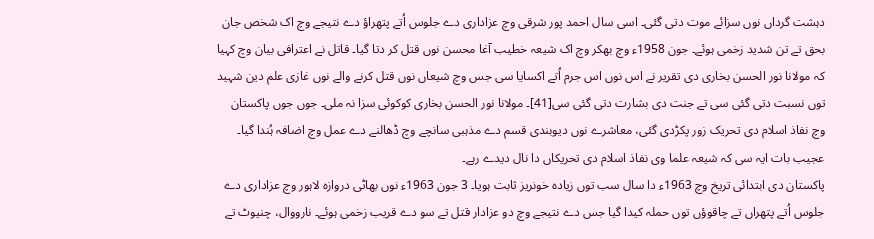دہشت گرداں نوں سزائے موت دتی گئی۔ اسی سال احمد پور شرقی وچ عزاداری دے جلوس اُتے پتھراؤ دے نتیجے وچ اک شخص جان بحق تے تن شدید زخمی ہوئے۔ جون 1958ء وچ بھکر وچ اک شیعہ خطیب آغا محسن نوں قتل کر دتا گیا۔ قاتل نے اعترافی بیان وچ کہیا کہ مولانا نور الحسن بخاری دی تقریر نے اس نوں اس جرم اُتے اکسایا سی جس وچ شیعاں نوں قتل کرنے والے نوں غازی علم دین شہید توں نسبت دتی گئی سی تے جنت دی بشارت دتی گئی سی[41]۔ مولانا نور الحسن بخاری کوکوئی سزا نہ ملی۔ جوں جوں پاکستان وچ نفاذ اسلام دی تحریک زور پکڑدی گئی، معاشرے نوں دیوبندی قسم دے مذہبی سانچے وچ ڈھالنے دے عمل وچ اضافہ ہُندا گیا۔ عجیب بات ایہ سی کہ شیعہ علما وی نفاذ اسلام دی تحریکاں دا نال دیدے رہے۔
پاکستان دی ابتدائی تریخ وچ 1963ء دا سال سب توں زیادہ خونریز ثابت ہویا۔ 3 جون 1963ء نوں بھاٹی دروازہ لاہور وچ عزاداری دے جلوس اُتے پتھراں تے چاقوؤں توں حملہ کیدا گیا جس دے نتیجے وچ دو عزادار قتل تے سو دے قریب زخمی ہوئے۔ نارووال، چنیوٹ تے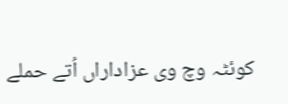کوئٹہ وچ وی عزاداراں اُتے حملے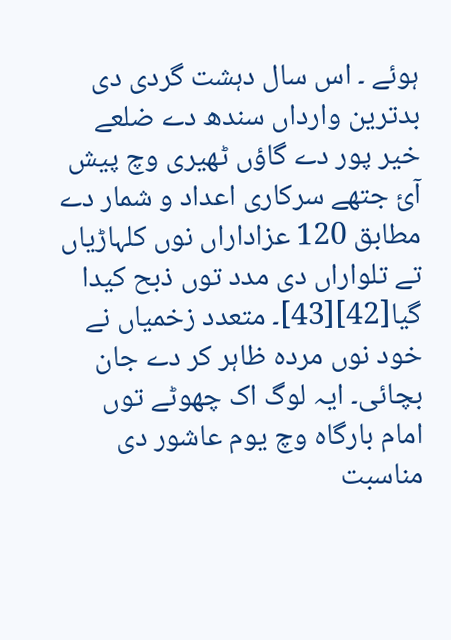ہوئے ۔ اس سال دہشت گردی دی بدترین وارداں سندھ دے ضلعے خیر پور دے گاؤں ٹھیری وچ پیش آئ جتھے سرکاری اعداد و شمار دے مطابق 120 عزاداراں نوں کلہاڑیاں تے تلواراں دی مدد توں ذبح کیدا گیا[42][43]۔ متعدد زخمیاں نے خود نوں مردہ ظاہر کر دے جان بچائی۔ ایہ لوگ اک چھوٹے توں امام بارگاہ وچ یوم عاشور دی مناسبت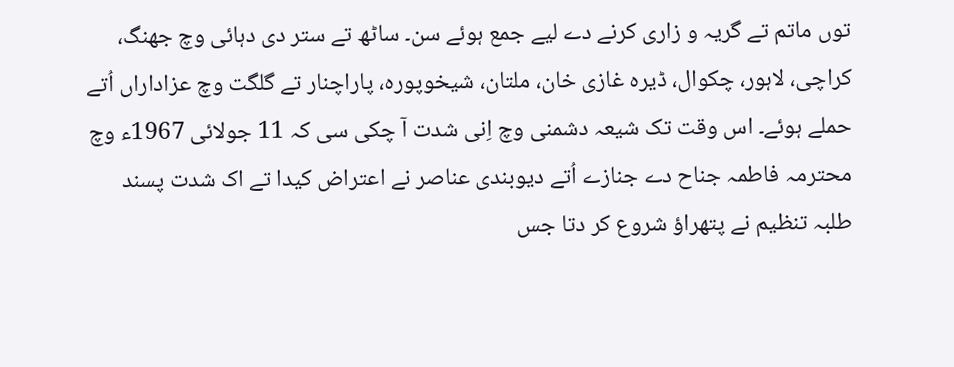توں ماتم تے گریہ و زاری کرنے دے لیے جمع ہوئے سن۔ ساٹھ تے ستر دی دہائی وچ جھنگ، کراچی، لاہور، چکوال، ڈیرہ غازی خان، ملتان، شیخوپورہ، پاراچنار تے گلگت وچ عزاداراں اُتے حملے ہوئے۔ اس وقت تک شیعہ دشمنی وچ اِنی شدت آ چکی سی کہ 11 جولائی 1967ء وچ محترمہ فاطمہ جناح دے جنازے اُتے دیوبندی عناصر نے اعتراض کیدا تے اک شدت پسند طلبہ تنظیم نے پتھراؤ شروع کر دتا جس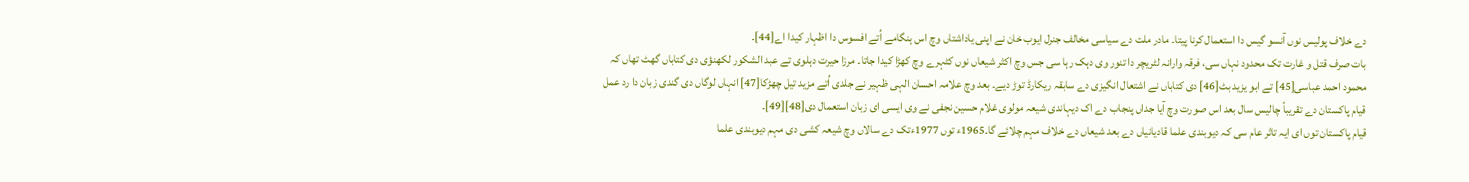دے خلاف پولیس نوں آنسو گیس دا استعمال کرنا پیتا۔ مادر ملت دے سیاسی مخالف جنرل ایوب خان نے اپنی یاداشتاں وچ اس ہنگامے اُتے افسوس دا اظہار کیدا اے[44]۔
بات صرف قتل و غارت تک محدود نہاں سی، فرقہ وارانہ لٹریچر دا تنور وی دہک رہا سی جس وچ اکثر شیعاں نوں کٹہرے وچ کھڑا کیدا جاتا۔ مرزا حیرت دہلوی تے عبد الشکور لکھنؤی دی کتاباں گھٹ تھاں کہ محمود احمد عباسی[45] تے ابو یزید بٹ[46] دی کتاباں نے اشتعال انگیزی دے سابقہ ریکارڈ توڑ دیے۔ بعد وچ علامہ احسان الہی ظہیر نے جلدی اُتے مزید تیل چھڑکا[47] انہاں لوگاں دی گندی زبان دا رد عمل قیام پاکستان دے تقریباً چالیس سال بعد اس صورت وچ آیا جداں پنجاب دے اک دیہاندی شیعہ مولوی غلام حسین نجفی نے وی ایسی ای زبان استعمال دی[48][49]۔
قیام پاکستان توں ای ایہ تاثر عام سی کہ دیوبندی علما قادیانیاں دے بعد شیعاں دے خلاف مہم چلائے گا۔1965ء توں 1977ءتک دے سالاں وچ شیعہ کشی دی مہم دیوبندی علما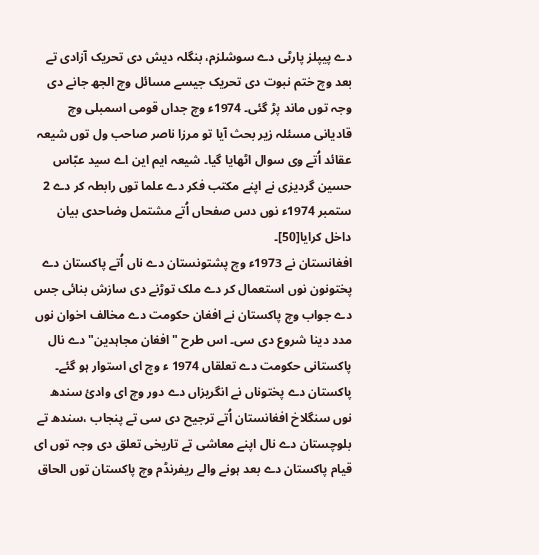دے پیپلز پارٹی دے سوشلزم، بنگلہ دیش دی تحریک آزادی تے بعد وچ ختم نبوت دی تحریک جیسے مسائل وچ الجھ جانے دی وجہ توں ماند پڑ گئی۔ 1974ء وچ جداں قومی اسمبلی وچ قادیانی مسئلہ زیر بحث آیا تو مرزا ناصر صاحب ول توں شیعہ عقائد اُتے وی سوال اٹھایا گیا۔ شیعہ ایم این اے سید عبّاس حسین گردیزی نے اپنے مکتب فکر دے علما توں رابطہ کر دے 2 ستمبر 1974ء نوں دس صفحاں اُتے مشتمل وضاحدی بیان داخل کرایا[50]۔
افغانستان نے 1973ء وچ پشتونستان دے ناں اُتے پاکستان دے پختونون نوں استعمال کر دے ملک توڑنے دی سازش بنائی جس دے جواب وچ پاکستان نے افغان حکومت دے مخالف اخوان نوں مدد دینا شروع دی سی۔ اس طرح "افغان مجاہدین" دے نال پاکستانی حکومت دے تعلقاں 1974 ء وچ ای استوار ہو گئے۔ پاکستان دے پختوناں نے انگریزاں دے دور وچ ای وادئ سندھ نوں سنگلاخ افغانستان اُتے ترجیح دی سی تے پنجاب ،سندھ تے بلوچستان دے نال اپنے معاشی تے تاریخی تعلق دی وجہ توں ای قیام پاکستان دے بعد ہونے والے ریفرنڈم وچ پاکستان توں الحاق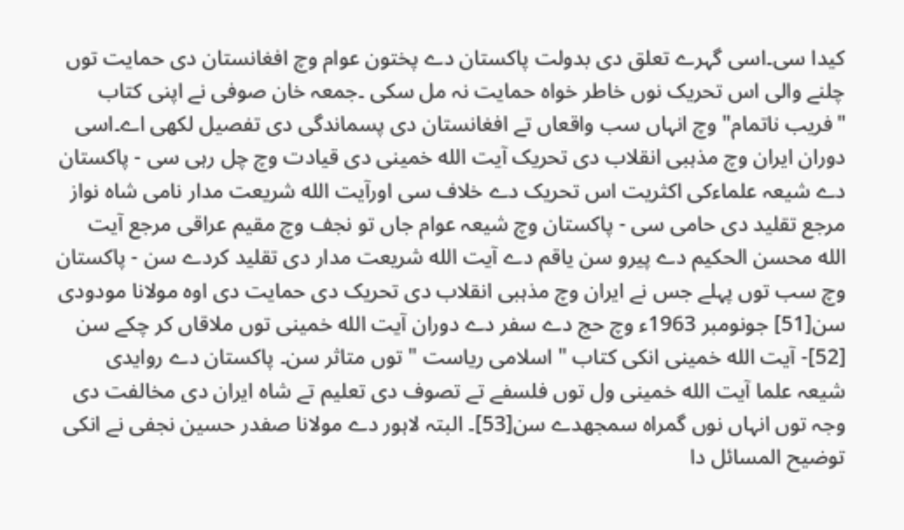کیدا سی۔اسی گہرے تعلق دی بدولت پاکستان دے پختون عوام وچ افغانستان دی حمایت توں چلنے والی اس تحریک نوں خاطر خواہ حمایت نہ مل سکی ۔جمعہ خان صوفی نے اپنی کتاب "فریب ناتمام" وچ انہاں سب واقعاں تے افغانستان دی پسماندگی دی تفصیل لکھی اے۔اسی دوران ایران وچ مذہبی انقلاب دی تحریک آیت الله خمینی دی قیادت وچ چل رہی سی - پاکستان دے شیعہ علماءکی اکثریت اس تحریک دے خلاف سی اورآیت الله شریعت مدار نامی شاہ نواز مرجع تقلید دی حامی سی - پاکستان وچ شیعہ عوام جاں تو نجف وچ مقیم عراقی مرجع آیت الله محسن الحکیم دے پیرو سن یاقم دے آیت الله شریعت مدار دی تقلید کردے سن - پاکستان وچ سب توں پہلے جس نے ایران وچ مذہبی انقلاب دی تحریک دی حمایت دی اوہ مولانا مودودی سن[51] جونومبر 1963ء وچ حج دے سفر دے دوران آیت الله خمینی توں ملاقاں کر چکے سن [52]- آیت الله خمینی انکی کتاب " اسلامی ریاست " توں متاثر سن۔ پاکستان دے روایدی شیعہ علما آیت الله خمینی ول توں فلسفے تے تصوف دی تعلیم تے شاہ ایران دی مخالفت دی وجہ توں انہاں نوں گمراہ سمجھدے سن[53]۔ البتہ لاہور دے مولانا صفدر حسین نجفی نے انکی توضیح المسائل دا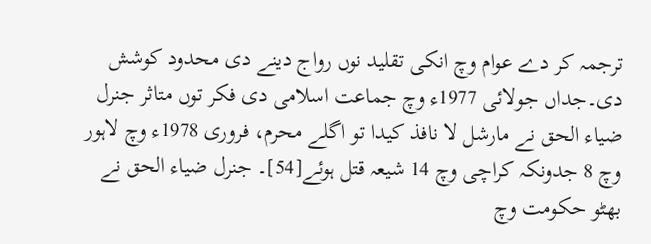ترجمہ کر دے عوام وچ انکی تقلید نوں رواج دینے دی محدود کوشش دی۔جداں جولائی 1977ء وچ جماعت اسلامی دی فکر توں متاثر جنرل ضیاء الحق نے مارشل لا نافذ کیدا تو اگلے محرم، فروری 1978ء وچ لاہور وچ 8 جدونکہ کراچی وچ 14 شیعہ قتل ہوئے[54]۔ جنرل ضیاء الحق نے بھٹو حکومت وچ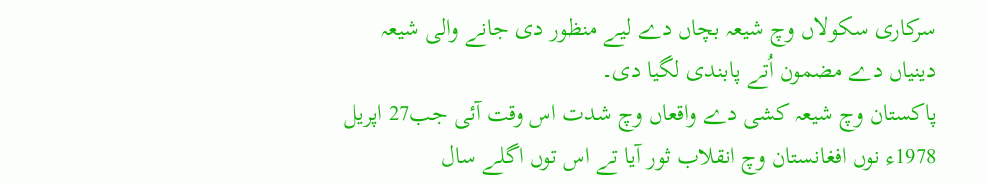سرکاری سکولاں وچ شیعہ بچاں دے لیے منظور دی جانے والی شیعہ دینیاں دے مضمون اُتے پابندی لگیا دی۔
پاکستان وچ شیعہ کشی دے واقعاں وچ شدت اس وقت آئی جب27 اپریل 1978ء نوں افغانستان وچ انقلاب ثور آیا تے اس توں اگلے سال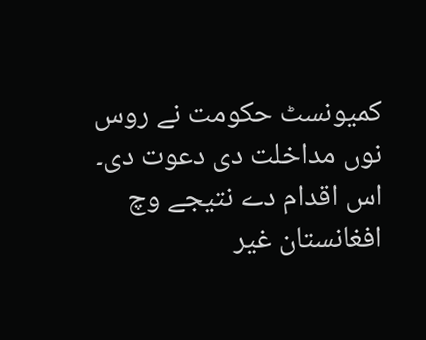کمیونسٹ حکومت نے روس نوں مداخلت دی دعوت دی۔ اس اقدام دے نتیجے وچ افغانستان غیر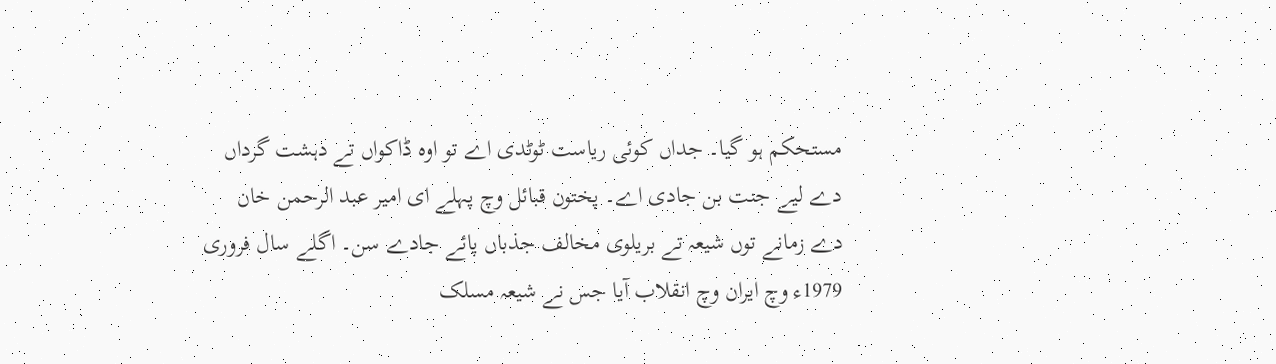مستحکم ہو گیا۔ جداں کوئی ریاست ٹوٹدی اے تو اوہ ڈاکواں تے دہشت گرداں دے لیے جنت بن جادی اے۔ پختون قبائل وچ پہلے ای امیر عبد الرحمن خان دے زمانے توں شیعہ تے بریلوی مخالف جذباں پائے جادے سن۔ اگلے سال فروری 1979ء وچ ایران وچ انقلاب آیا جس نے شیعہ مسلک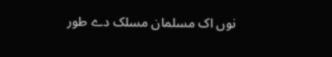نوں اک مسلمان مسلک دے طور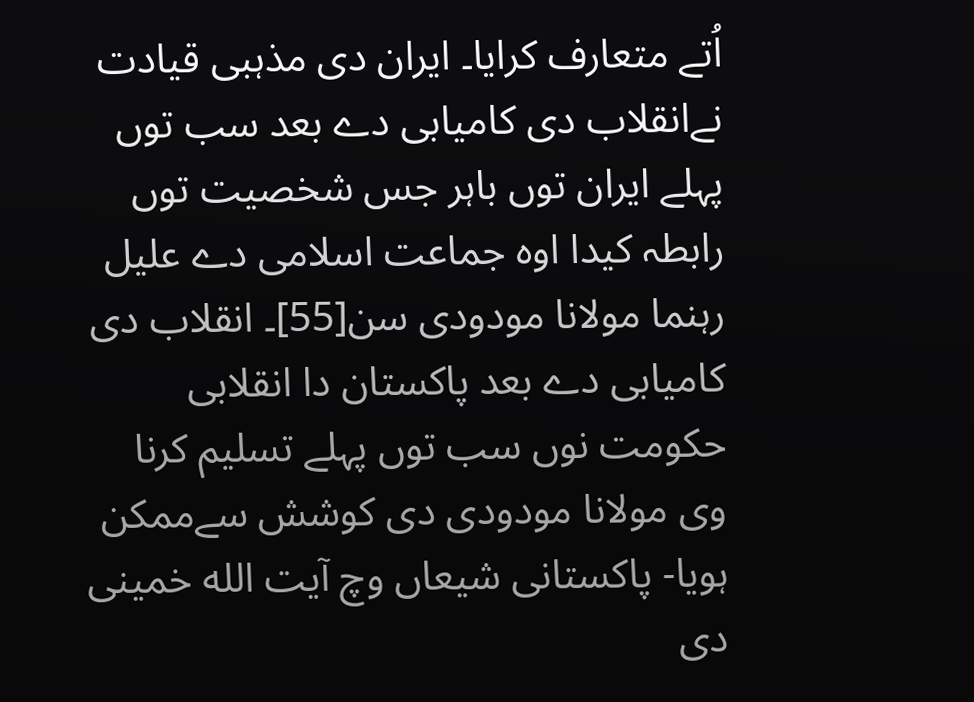اُتے متعارف کرایا۔ ایران دی مذہبی قیادت نےانقلاب دی کامیابی دے بعد سب توں پہلے ایران توں باہر جس شخصیت توں رابطہ کیدا اوہ جماعت اسلامی دے علیل رہنما مولانا مودودی سن[55]۔ انقلاب دی کامیابی دے بعد پاکستان دا انقلابی حکومت نوں سب توں پہلے تسلیم کرنا وی مولانا مودودی دی کوشش سےممکن ہویا- پاکستانی شیعاں وچ آیت الله خمینی دی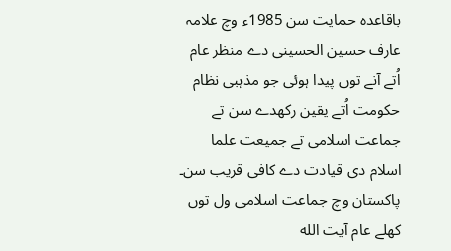باقاعدہ حمایت سن 1985ء وچ علامہ عارف حسین الحسینی دے منظر عام اُتے آنے توں پیدا ہوئی جو مذہبی نظام حکومت اُتے یقین رکھدے سن تے جماعت اسلامی تے جمیعت علما اسلام دی قیادت دے کافی قریب سن۔ پاکستان وچ جماعت اسلامی ول توں کھلے عام آیت الله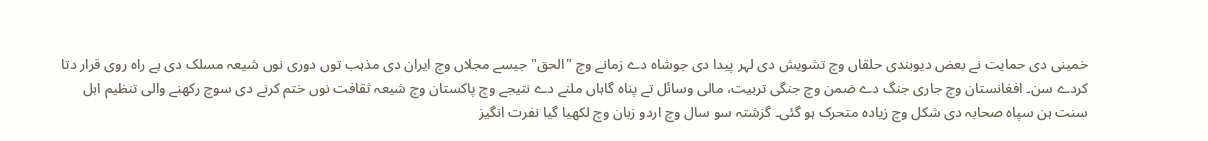خمینی دی حمایت نے بعض دیوبندی حلقاں وچ تشویش دی لہر پیدا دی جوشاہ دے زمانے وچ "الحق" جیسے مجلاں وچ ایران دی مذہب توں دوری نوں شیعہ مسلک دی بے راہ روی قرار دتا کردے سن۔ افغانستان وچ جاری جنگ دے ضمن وچ جنگی تربیت، مالی وسائل تے پناہ گاہاں ملنے دے نتیجے وچ پاکستان وچ شیعہ ثقافت نوں ختم کرنے دی سوچ رکھنے والی تنظیم اہل سنت ہن سپاہ صحابہ دی شکل وچ زیادہ متحرک ہو گئی۔ گزشتہ سو سال وچ اردو زبان وچ لکھیا گیا نفرت انگیز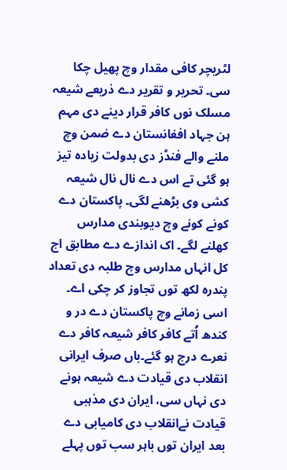لٹریچر کافی مقدار وچ پھیل چکا سی۔ تحریر و تقریر دے ذریعے شیعہ مسلک نوں کافر قرار دینے دی مہم ہن جہاد افغانستان دے ضمن وچ ملنے والے فنڈز دی بدولت زیادہ تیز ہو گئی تے اس دے نال نال شیعہ کشی وی بڑھنے لگی۔ پاکستان دے کونے کونے وچ دیوبندی مدارس کھلنے لگے۔ اک اندازے دے مطابق اج کل انہاں مدارس وچ طلبہ دی تعداد پندرہ لکھ توں تجاوز کر چکی اے۔ اسی زمانے وچ پاکستان دے در و کندھ اُتے کافر کافر شیعہ کافر دے نعرے درج ہو گئے۔باں صرف ایرانی انقلاب دی قیادت دے شیعہ ہونے دی نہاں سی، ایران دی مذہبی قیادت نےانقلاب دی کامیابی دے بعد ایران توں باہر سب توں پہلے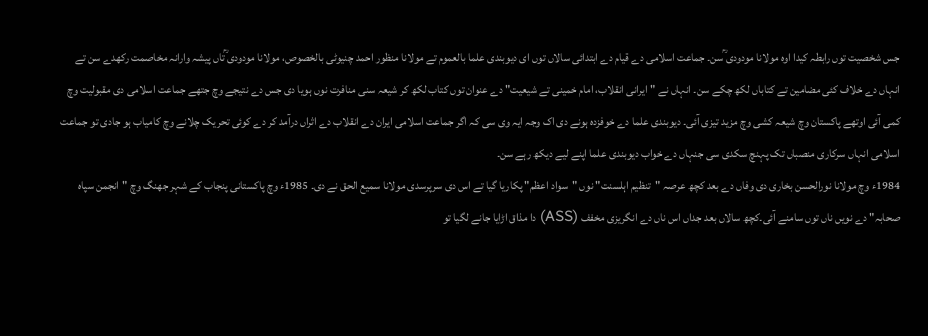جس شخصیت توں رابطہ کیدا اوہ مولانا مودودی ؒسن۔ جماعت اسلامی دے قیام دے ابتدائی سالاں توں ای دیوبندی علما بالعموم تے مولانا منظور احمد چنیوٹی بالخصوص، مولانا مودودی ؒتاں پیشہ وارانہ مخاصمت رکھدے سن تے انہاں دے خلاف کئی مضامین تے کتاباں لکھ چکے سن۔ انہاں نے "ایرانی انقلاب، امام خمینی تے شیعیت" دے عنوان توں کتاب لکھ کر شیعہ سنی منافرت نوں ہویا دی جس دے نتیجے وچ جتھے جماعت اسلامی دی مقبولیت وچ کمی آئی اوتھے پاکستان وچ شیعہ کشی وچ مزید تیزی آئی۔ دیوبندی علما دے خوفزدہ ہونے دی اک وجہ ایہ وی سی کہ اگر جماعت اسلامی ایران دے انقلاب دے اثراں درآمد کر دے کوئی تحریک چلانے وچ کامیاب ہو جادی تو جماعت اسلامی انہاں سرکاری منصباں تک پہنچ سکدی سی جنہاں دے خواب دیوبندی علما اپنے لیے دیکھ رہے سن۔
1984ء وچ مولانا نورالحسن بخاری دی وفاں دے بعد کچھ عرصہ "تنظیم اہلسنت" نوں "سواد اعظم" پکاریا گیا تے اس دی سرپرسدی مولانا سمیع الحق نے دی۔ 1985ء وچ پاکستانی پنجاب کے شہر جھنگ وچ "انجمن سپاہ صحابہ" دے نویں ناں توں سامنے آئی۔کچھ سالاں بعد جداں اس ناں دے انگریزی مخفف (ASS) دا مذاق اڑایا جانے لگیا تو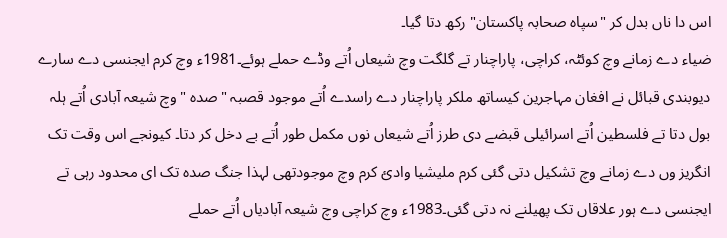اس دا ناں بدل کر "سپاہ صحابہ پاکستان" رکھ دتا گیا۔
ضیاء دے زمانے وچ کوئٹہ، کراچی، پاراچنار تے گلگت وچ شیعاں اُتے وڈے حملے ہوئے۔1981ء وچ کرم ایجنسی دے سارے دیوبندی قبائل نے افغان مہاجرین کیساتھ ملکر پاراچنار دے راسدے اُتے موجود قصبہ "صده "وچ شیعہ آبادی اُتے ہلہ بول دتا تے فلسطین اُتے اسرائیلی قبضے دی طرز اُتے شیعاں نوں مکمل طور اُتے بے دخل کر دتا۔ کیونجے اس وقت تک انگریز وں دے زمانے وچ تشکیل دتی گئی کرم ملیشیا وادئ کرم وچ موجودتھی لہذا جنگ صده تک ای محدود رہی تے ایجنسی دے ہور علاقاں تک پھیلنے نہ دتی گئی۔1983ء وچ کراچی وچ شیعہ آبادیاں اُتے حملے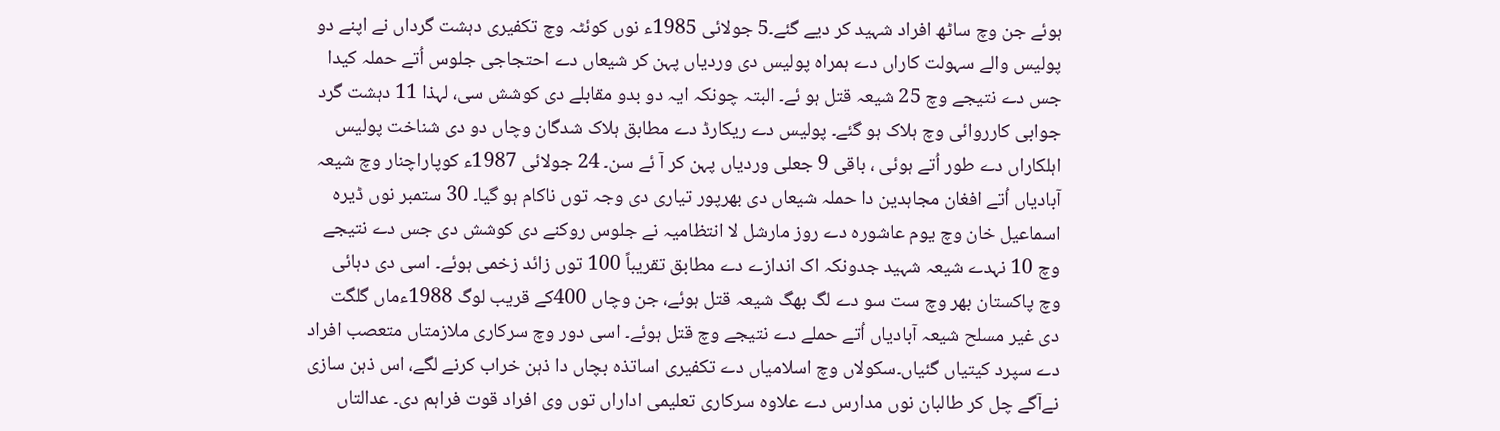ہوئے جن وچ ساٹھ افراد شہید کر دیے گئے۔5 جولائی 1985ء نوں کوئٹہ وچ تکفیری دہشت گرداں نے اپنے دو پولیس والے سہولت کاراں دے ہمراہ پولیس دی وردیاں پہن کر شیعاں دے احتجاجی جلوس اُتے حملہ کیدا جس دے نتیجے وچ 25 شیعہ قتل ہو ئے۔ البتہ چونکہ ایہ دو بدو مقابلے دی کوشش سی، لہذا 11 دہشت گرد جوابی کارروائی وچ ہلاک ہو گئے۔ پولیس دے ریکارڈ دے مطابق ہلاک شدگان وچاں دو دی شناخت پولیس اہلکاراں دے طور اُتے ہوئی ، باقی 9 جعلی وردیاں پہن کر آ ئے سن۔ 24 جولائی 1987ء کوپاراچنار وچ شیعہ آبادیاں اُتے افغان مجاہدین دا حملہ شیعاں دی بھرپور تیاری دی وجہ توں ناکام ہو گیا۔ 30 ستمبر نوں ڈیرہ اسماعیل خان وچ یوم عاشورہ دے روز مارشل لا انتظامیہ نے جلوس روکنے دی کوشش دی جس دے نتیجے وچ 10 نہدے شیعہ شہید جدونکہ اک اندازے دے مطابق تقریباً 100 توں زائد زخمی ہوئے۔ اسی دی دہائی وچ پاکستان بھر وچ ست سو دے لگ بھگ شیعہ قتل ہوئے، جن وچاں 400کے قریب لوگ 1988ءماں گلگت دی غیر مسلح شیعہ آبادیاں اُتے حملے دے نتیجے وچ قتل ہوئے۔ اسی دور وچ سرکاری ملازمتاں متعصب افراد دے سپرد کیتیاں گئیاں۔سکولاں وچ اسلامیاں دے تکفیری اساتذہ بچاں دا ذہن خراب کرنے لگے، اس ذہن سازی نےآگے چل کر طالبان نوں مدارس دے علاوہ سرکاری تعلیمی اداراں توں وی افراد قوت فراہم دی۔ عدالتاں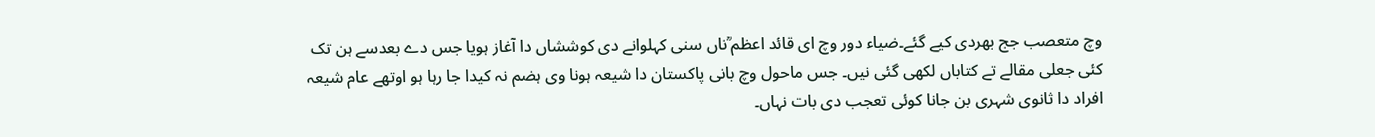وچ متعصب جج بھردی کیے گئے۔ضیاء دور وچ ای قائد اعظم ؒناں سنی کہلوانے دی کوششاں دا آغاز ہویا جس دے بعدسے ہن تک کئی جعلی مقالے تے کتاباں لکھی گئی نیں۔ جس ماحول وچ بانی پاکستان دا شیعہ ہونا وی ہضم نہ کیدا جا رہا ہو اوتھے عام شیعہ افراد دا ثانوی شہری بن جانا کوئی تعجب دی بات نہاں۔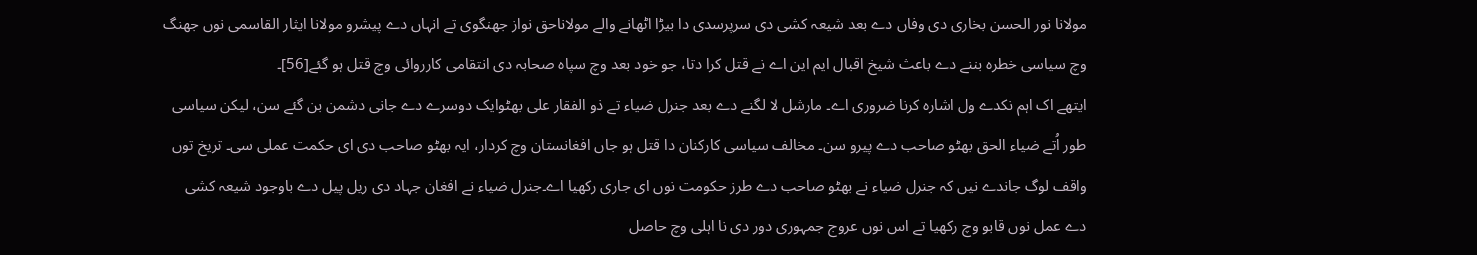مولانا نور الحسن بخاری دی وفاں دے بعد شیعہ کشی دی سرپرسدی دا بیڑا اٹھانے والے مولاناحق نواز جھنگوی تے انہاں دے پیشرو مولانا ایثار القاسمی نوں جھنگ وچ سیاسی خطرہ بننے دے باعث شیخ اقبال ایم این اے نے قتل کرا دتا، جو خود بعد وچ سپاہ صحابہ دی انتقامی کارروائی وچ قتل ہو گئے[56]۔
ایتھے اک اہم نکدے ول اشارہ کرنا ضروری اے۔ مارشل لا لگنے دے بعد جنرل ضیاء تے ذو الفقار علی بھٹوایک دوسرے دے جانی دشمن بن گئے سن، لیکن سیاسی طور اُتے ضیاء الحق بھٹو صاحب دے پیرو سن۔ مخالف سیاسی کارکنان دا قتل ہو جاں افغانستان وچ کردار، ایہ بھٹو صاحب دی ای حکمت عملی سی۔ تریخ توں واقف لوگ جاندے نیں کہ جنرل ضیاء نے بھٹو صاحب دے طرز حکومت نوں ای جاری رکھیا اے۔جنرل ضیاء نے افغان جہاد دی ریل پیل دے باوجود شیعہ کشی دے عمل نوں قابو وچ رکھیا تے اس نوں عروج جمہوری دور دی نا اہلی وچ حاصل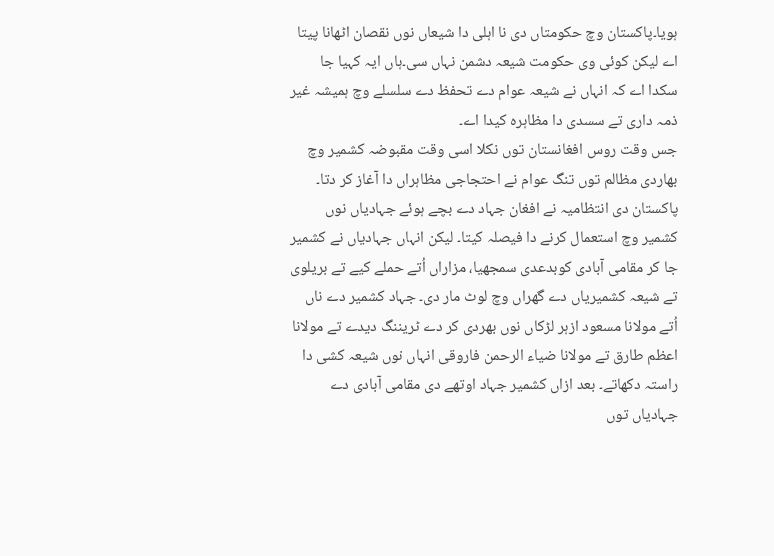ہویا۔پاکستان وچ حکومتاں دی نا اہلی دا شیعاں نوں نقصان اٹھانا پیتا اے لیکن کوئی وی حکومت شیعہ دشمن نہاں سی۔ہاں ایہ کہیا جا سکدا اے کہ انہاں نے شیعہ عوام دے تحفظ دے سلسلے وچ ہمیشہ غیر ذمہ داری تے سسدی دا مظاہرہ کیدا اے۔
جس وقت روس افغانستان توں نکلا اسی وقت مقبوضہ کشمیر وچ بھاردی مظالم توں تنگ عوام نے احتجاجی مظاہراں دا آغاز کر دتا۔ پاکستان دی انتظامیہ نے افغان جہاد دے بچے ہوئے جہادیاں نوں کشمیر وچ استعمال کرنے دا فیصلہ کیتا۔ لیکن انہاں جہادیاں نے کشمیر جا کر مقامی آبادی کوبدعدی سمجھیا، مزاراں اُتے حملے کیے تے بریلوی تے شیعہ کشمیریاں دے گھراں وچ لوٹ مار دی۔ جہاد کشمیر دے ناں اُتے مولانا مسعود ازہر لڑکاں نوں بھردی کر دے ٹریننگ دیدے تے مولانا اعظم طارق تے مولانا ضیاء الرحمن فاروقی انہاں نوں شیعہ کشی دا راستہ دکھاتے۔ بعد ازاں کشمیر جہاد اوتھے دی مقامی آبادی دے جہادیاں توں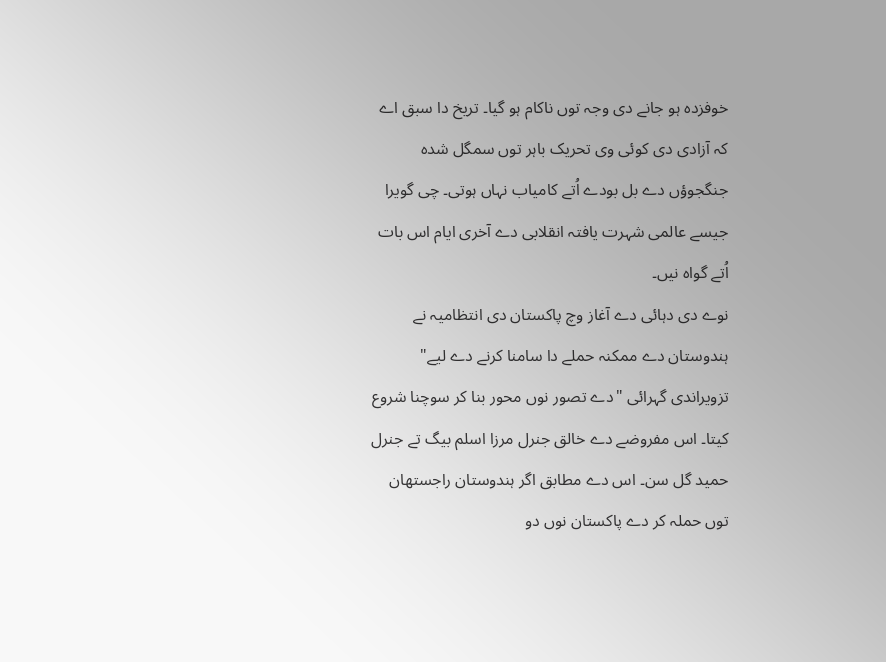خوفزدہ ہو جانے دی وجہ توں ناکام ہو گیا۔ تریخ دا سبق اے کہ آزادی دی کوئی وی تحریک باہر توں سمگل شدہ جنگجوؤں دے بل بودے اُتے کامیاب نہاں ہوتی۔ چی گویرا جیسے عالمی شہرت یافتہ انقلابی دے آخری ایام اس بات اُتے گواہ نیں۔
نوے دی دہائی دے آغاز وچ پاکستان دی انتظامیہ نے ہندوستان دے ممکنہ حملے دا سامنا کرنے دے لیے" تزویراندی گہرائی "دے تصور نوں محور بنا کر سوچنا شروع کیتا۔ اس مفروضے دے خالق جنرل مرزا اسلم بیگ تے جنرل حمید گل سن۔ اس دے مطابق اگر ہندوستان راجستھان توں حملہ کر دے پاکستان نوں دو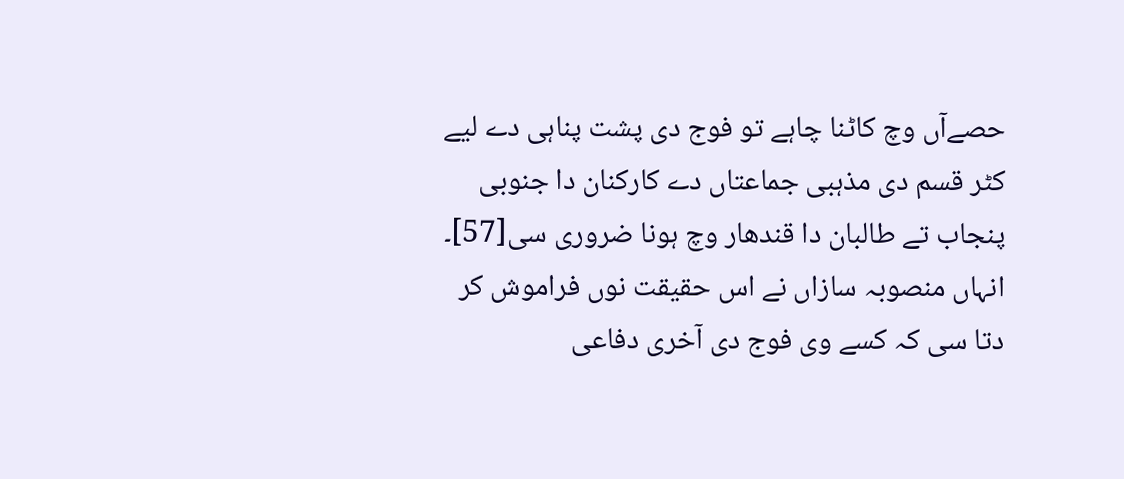حصےآں وچ کاٹنا چاہے تو فوج دی پشت پناہی دے لیے کٹر قسم دی مذہبی جماعتاں دے کارکنان دا جنوبی پنجاب تے طالبان دا قندھار وچ ہونا ضروری سی[57]۔ انہاں منصوبہ سازاں نے اس حقیقت نوں فراموش کر دتا سی کہ کسے وی فوج دی آخری دفاعی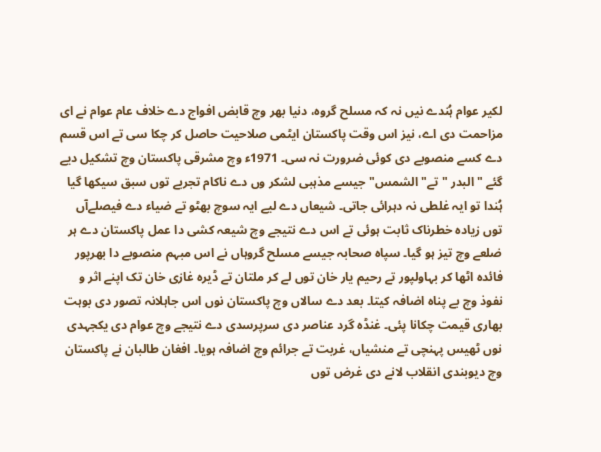لکیر عوام ہُندے نیں نہ کہ مسلح گروہ، دنیا بھر وچ قابض افواج دے خلاف عام عوام نے ای مزاحمت دی اے، نیز اس وقت پاکستان ایٹمی صلاحیت حاصل کر چکا سی تے اس قسم دے کسے منصوبے دی کوئی ضرورت نہ سی۔ 1971ء وچ مشرقی پاکستان وچ تشکیل دیے گئے "البدر "تے" الشمس" جیسے مذہبی لشکر وں دے ناکام تجربے توں سبق سیکھا گیا ہُندا تو ایہ غلطی نہ دہرائی جاتی۔ شیعاں دے لیے ایہ سوچ بھٹو تے ضیاء دے فیصلےآں توں زیادہ خطرناک ثابت ہوئی تے اس دے نتیجے وچ شیعہ کشی دا عمل پاکستان دے ہر ضلعے وچ تیز ہو گیا۔ سپاہ صحابہ جیسے مسلح گروہاں نے اس مبہم منصوبے دا بھرپور فائدہ اٹھا کر بہاولپور تے رحیم یار خان توں لے کر ملتان تے ڈیرہ غازی خان تک اپنے اثر و نفوذ وچ بے پناہ اضافہ کیتا۔ بعد دے سالاں وچ پاکستان نوں اس جاہلانہ تصور دی بوہت بھاری قیمت چکانا پئی۔ غنڈہ گرد عناصر دی سرپرسدی دے نتیجے وچ عوام دی یکجہدی نوں ٹھیس پہنچی تے منشیاں، غربت تے جرائم وچ اضافہ ہویا۔ افغان طالبان نے پاکستان وچ دیوبندی انقلاب لانے دی غرض توں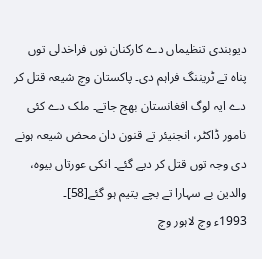دیوبندی تنظیماں دے کارکنان نوں فراخدلی توں پناہ تے ٹریننگ فراہم دی۔ پاکستان وچ شیعہ قتل کر دے ایہ لوگ افغانستان بھج جاتے۔ ملک دے کئی نامور ڈاکٹر، انجنیئر تے قنون دان محض شیعہ ہونے دی وجہ توں قتل کر دیے گئے۔ انکی عورتاں بیوہ، والدین بے سہارا تے بچے یتیم ہو گئے[58]۔
1993ء وچ لاہور وچ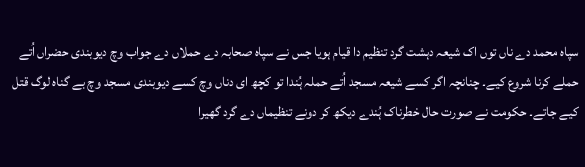سپاہ محمد دے ناں توں اک شیعہ دہشت گرد تنظیم دا قیام ہویا جس نے سپاہ صحابہ دے حملاں دے جواب وچ دیوبندی حضراں اُتے حملے کرنا شروع کیے۔ چنانچہ اگر کسے شیعہ مسجد اُتے حملہ ہُندا تو کچھ ای دناں وچ کسے دیوبندی مسجد وچ بے گناہ لوگ قتل کیے جاتے۔ حکومت نے صورت حال خطرناک ہُندے دیکھ کر دونے تنظیماں دے گرد گھیرا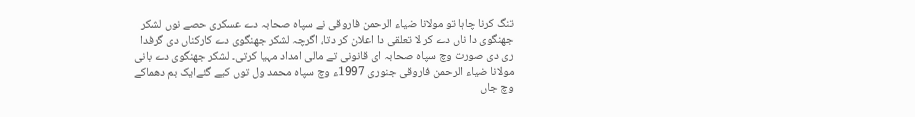تنگ کرنا چاہا تو مولانا ضیاء الرحمن فاروقی نے سپاہ صحابہ دے عسکری حصے نوں لشکر جھنگوی دا ناں دے کر لا تعلقی دا اعلان کر دتا، اگرچہ لشکر جھنگوی دے کارکناں دی گرفدا ری دی صورت وچ سپاہ صحابہ ای قانونی تے مالی امداد مہیا کرتی۔ لشکر جھنگوی دے بانی مولانا ضیاء الرحمن فاروقی جنوری 1997ء وچ سپاہ محمد ول توں کیے گئےایک بم دھماکے وچ جاں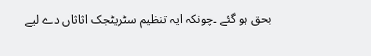بحق ہو گئے ۔چونکہ ایہ تنظیم سٹریٹجک اثاثاں دے لیے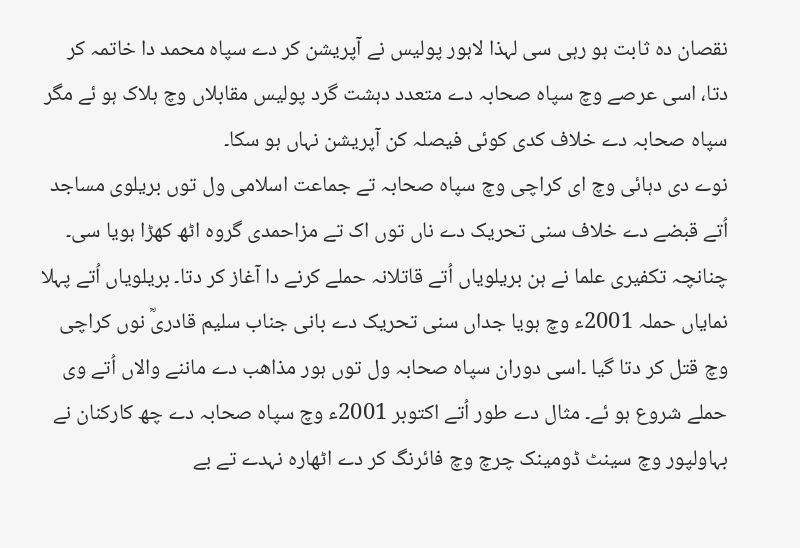نقصان دہ ثابت ہو رہی سی لہذا لاہور پولیس نے آپریشن کر دے سپاہ محمد دا خاتمہ کر دتا، اسی عرصے وچ سپاہ صحابہ دے متعدد دہشت گرد پولیس مقابلاں وچ ہلاک ہو ئے مگر سپاہ صحابہ دے خلاف کدی کوئی فیصلہ کن آپریشن نہاں ہو سکا۔
نوے دی دہائی وچ ای کراچی وچ سپاہ صحابہ تے جماعت اسلامی ول توں بریلوی مساجد اُتے قبضے دے خلاف سنی تحریک دے ناں توں اک تے مزاحمدی گروہ اٹھ کھڑا ہویا سی۔ چنانچہ تکفیری علما نے ہن بریلویاں اُتے قاتلانہ حملے کرنے دا آغاز کر دتا۔ بریلویاں اُتے پہلا نمایاں حملہ 2001ء وچ ہویا جداں سنی تحریک دے بانی جناب سلیم قادریؒ نوں کراچی وچ قتل کر دتا گیا ۔اسی دوران سپاہ صحابہ ول توں ہور مذاھب دے ماننے والاں اُتے وی حملے شروع ہو ئے۔ مثال دے طور اُتے اکتوبر 2001ء وچ سپاہ صحابہ دے چھ کارکنان نے بہاولپور وچ سینٹ ڈومینک چرچ وچ فائرنگ کر دے اٹھارہ نہدے تے بے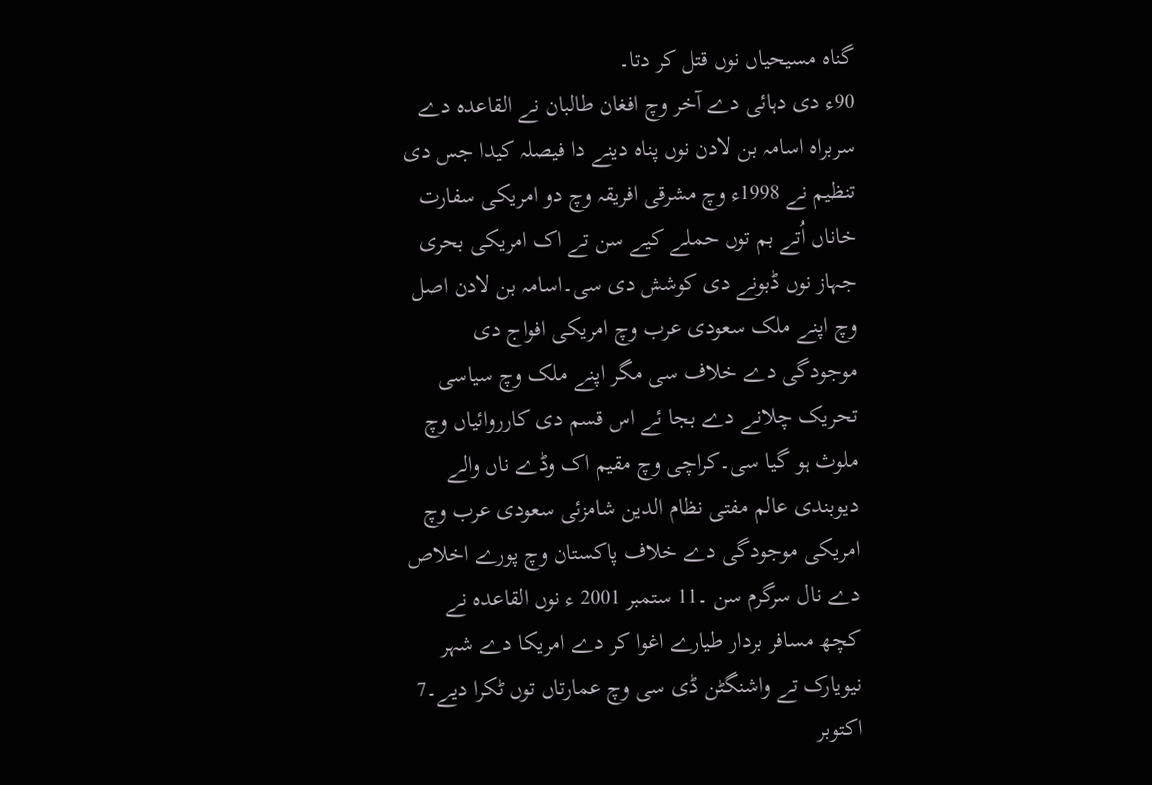گناہ مسیحیاں نوں قتل کر دتا۔
90ء دی دہائی دے آخر وچ افغان طالبان نے القاعدہ دے سربراہ اسامہ بن لادن نوں پناہ دینے دا فیصلہ کیدا جس دی تنظیم نے 1998ء وچ مشرقی افریقہ وچ دو امریکی سفارت خاناں اُتے بم توں حملے کیے سن تے اک امریکی بحری جہاز نوں ڈبونے دی کوشش دی سی۔اسامہ بن لادن اصل وچ اپنے ملک سعودی عرب وچ امریکی افواج دی موجودگی دے خلاف سی مگر اپنے ملک وچ سیاسی تحریک چلانے دے بجا ئے اس قسم دی کارروائیاں وچ ملوث ہو گیا سی۔کراچی وچ مقیم اک وڈے ناں والے دیوبندی عالم مفتی نظام الدین شامزئی سعودی عرب وچ امریکی موجودگی دے خلاف پاکستان وچ پورے اخلاص دے نال سرگرم سن ۔11 ستمبر 2001 ء نوں القاعدہ نے کچھ مسافر بردار طیارے اغوا کر دے امریکا دے شہر نیویارک تے واشنگٹن ڈی سی وچ عمارتاں توں ٹکرا دیے۔7 اکتوبر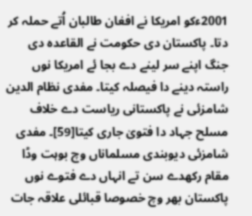2001ءکو امریکا نے افغان طالبان اُتے حملہ کر دتا۔ پاکستان دی حکومت نے القاعدہ دی جنگ اپنے سر لینے دے بجا ئے امریکا نوں راستہ دینے دا فیصلہ کیتا۔ مفدی نظام الدین شامزئی نے پاکستانی ریاست دے خلاف مسلح جہاد دا فتویٰ جاری کیتا[59]۔ مفدی شامزئی دیوبندی مسلماناں وچ بوہت وڈا مقام رکھدے سن تے انہاں دے فتوے نوں پاکستان بھر وچ خصوصا قبائلی علاقہ جات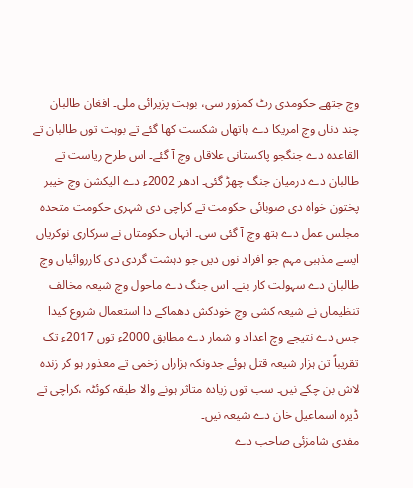وچ جتھے حکومدی رٹ کمزور سی، بوہت پزیرائی ملی۔ افغان طالبان چند دناں وچ امریکا دے ہاتھاں شکست کھا گئے تے بوہت توں طالبان تے القاعدہ دے جنگجو پاکستانی علاقاں وچ آ گئے۔ اس طرح ریاست تے طالبان دے درمیان جنگ چھڑ گئی۔ ادھر 2002ء دے الیکشن وچ خیبر پختون خواہ دی صوبائی حکومت تے کراچی دی شہری حکومت متحدہ مجلس عمل دے ہتھ وچ آ گئی سی۔ انہاں حکومتاں نے سرکاری نوکریاں ایسے مذہبی مہم جو افراد نوں دیں جو دہشت گردی دی کارروائیاں وچ طالبان دے سہولت کار بنے۔ اس جنگ دے ماحول وچ شیعہ مخالف تنظیماں نے شیعہ کشی وچ خودکش دھماکے دا استعمال شروع کیدا جس دے نتیجے وچ اعداد و شمار دے مطابق 2000ء توں 2017ء تک تقریباً تن ہزار شیعہ قتل ہوئے جدونکہ ہزاراں زخمی تے معذور ہو کر زندہ لاش بن چکے نیں۔ سب توں زیادہ متاثر ہونے والا طبقہ کوئٹہ ،کراچی تے ڈیرہ اسماعیل خان دے شیعہ نیں۔
مفدی شامزئی صاحب دے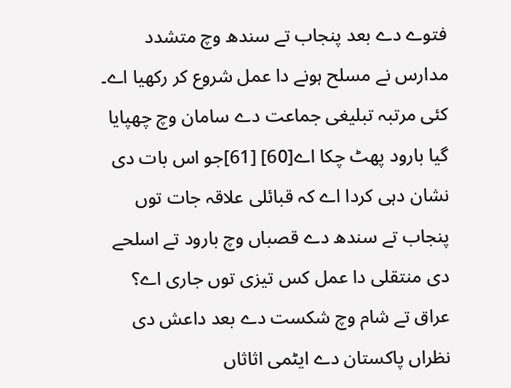فتوے دے بعد پنجاب تے سندھ وچ متشدد مدارس نے مسلح ہونے دا عمل شروع کر رکھیا اے۔ کئی مرتبہ تبلیغی جماعت دے سامان وچ چھپایا گیا بارود پھٹ چکا اے[60] [61]جو اس بات دی نشان دہی کردا اے کہ قبائلی علاقہ جات توں پنجاب تے سندھ دے قصباں وچ بارود تے اسلحے دی منتقلی دا عمل کس تیزی توں جاری اے؟ عراق تے شام وچ شکست دے بعد داعش دی نظراں پاکستان دے ایٹمی اثاثاں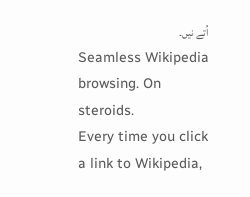اُتے نیں۔
Seamless Wikipedia browsing. On steroids.
Every time you click a link to Wikipedia,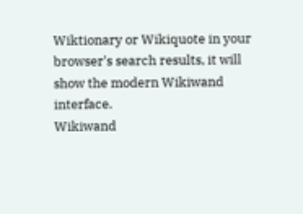Wiktionary or Wikiquote in your browser's search results, it will show the modern Wikiwand interface.
Wikiwand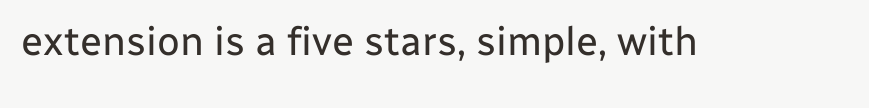extension is a five stars, simple, with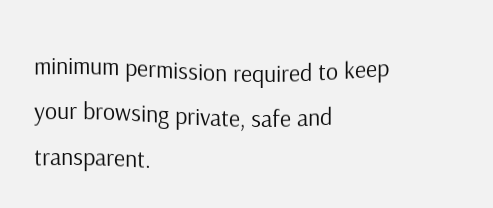minimum permission required to keep your browsing private, safe and transparent.